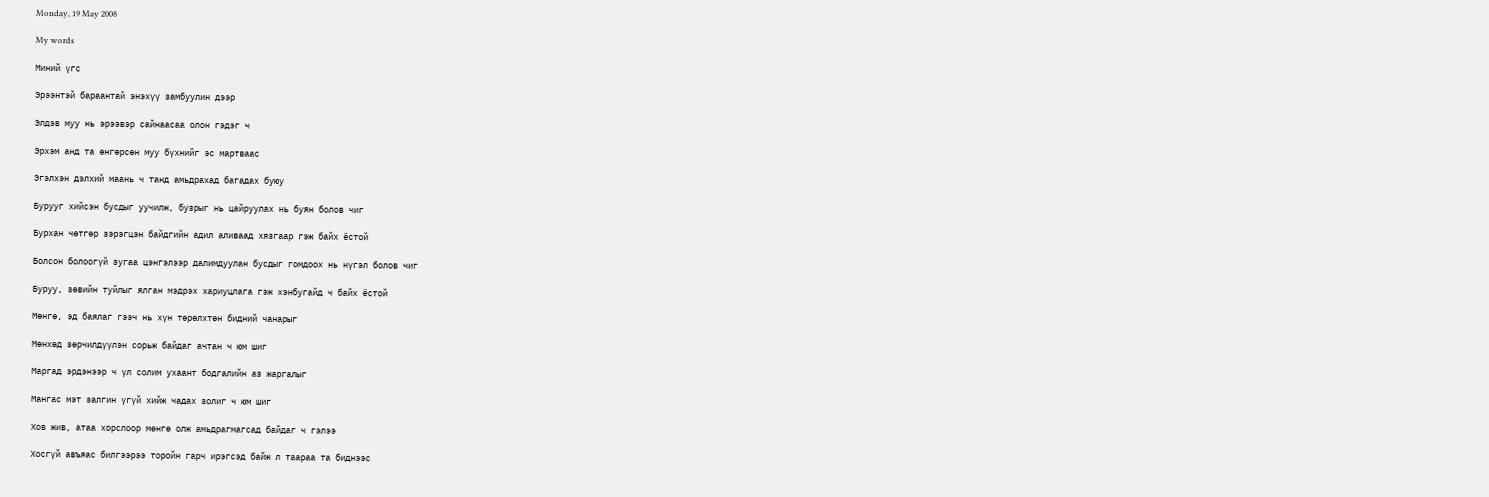Monday, 19 May 2008

My words

Миний үгс

Эрээнтэй бараантай энэхүү замбуулин дээр

Элдэв муу нь эрээвэр сайнаасаа олон гэдэг ч

Эрхэм анд та өнгөрсөн муу бүхнийг эс мартваас

Эгэлхэн дэлхий маань ч танд амьдрахад багадах буюу

Бурууг хийсэн бусдыг уучилж, бузрыг нь цайруулах нь буян болов чиг

Бурхан чөтгөр зэрэгцэн байдгийн адил аливаад хязгаар гэж байх ёстой

Болсон болоогүй зугаа цэнгэлээр далимдуулан бусдыг гомдоох нь нүгэл болов чиг

Буруу, зөвийн туйлыг ялган мэдрэх хариуцлага гэж хэнбугайд ч байх ёстой

Мөнгө, эд баялаг гээч нь хүн төрөлхтөн бидний чанарыг

Мөнхөд зөрчилдүүлэн сорьж байдаг ачтан ч юм шиг

Маргад эрдэнээр ч үл солим ухаант бодгалийн аз жаргалыг

Мангас мэт залгин үгүй хийж чадах золиг ч юм шиг

Хов жив, атаа хорслоор мөнгө олж амьдрагмагсад байдаг ч гэлээ

Хосгүй авъяас билгээрээ торойн гарч ирэгсэд байж л таараа та биднээс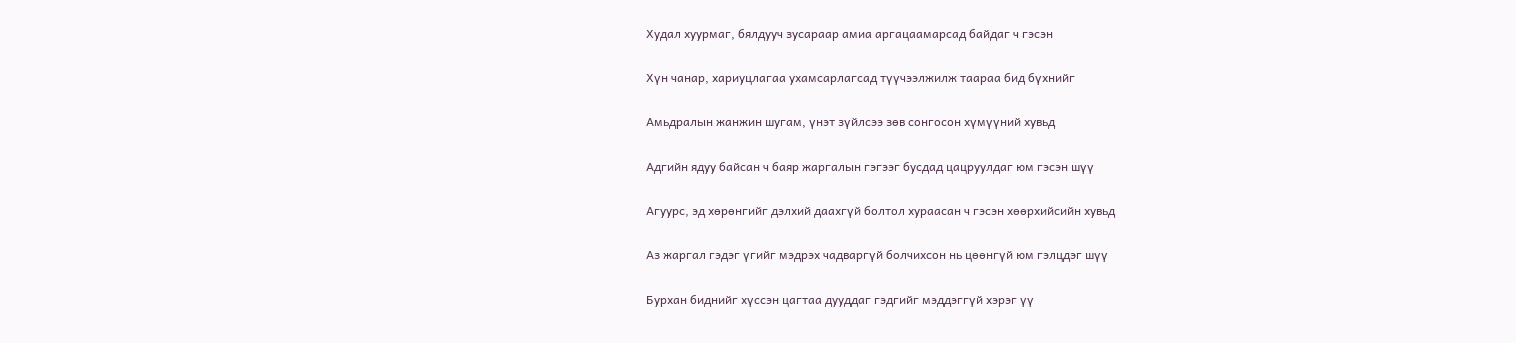Худал хуурмаг, бялдууч зусараар амиа аргацаамарсад байдаг ч гэсэн

Хүн чанар, хариуцлагаа ухамсарлагсад түүчээлжилж таараа бид бүхнийг

Амьдралын жанжин шугам, үнэт зүйлсээ зөв сонгосон хүмүүний хувьд

Адгийн ядуу байсан ч баяр жаргалын гэгээг бусдад цацруулдаг юм гэсэн шүү

Агуурс, эд хөрөнгийг дэлхий даахгүй болтол хураасан ч гэсэн хөөрхийсийн хувьд

Аз жаргал гэдэг үгийг мэдрэх чадваргүй болчихсон нь цөөнгүй юм гэлцдэг шүү

Бурхан биднийг хүссэн цагтаа дууддаг гэдгийг мэддэггүй хэрэг үү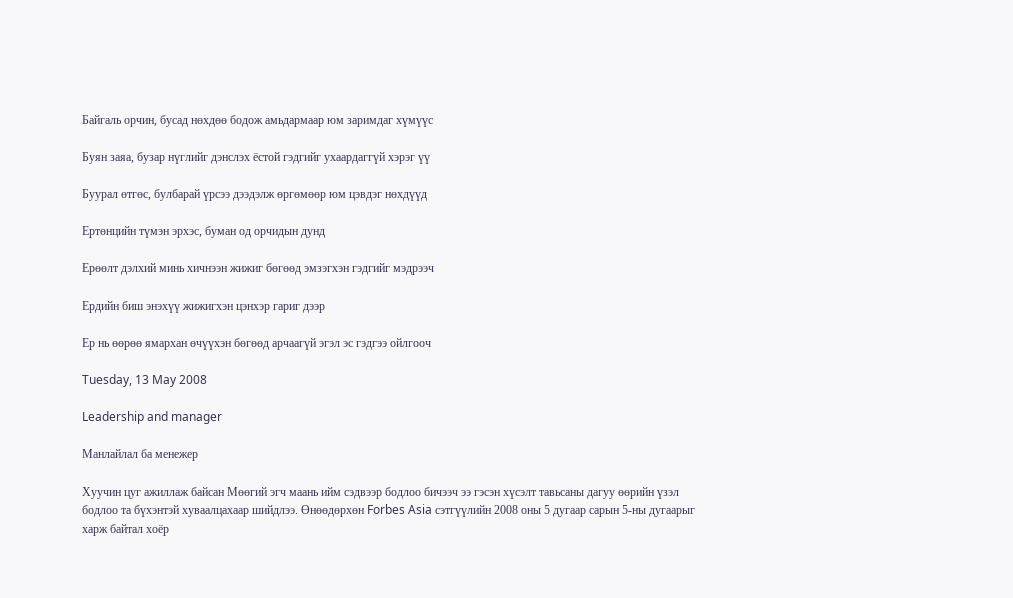Байгаль орчин, бусад нөхдөө бодож амьдармаар юм заримдаг хүмүүс

Буян заяа, бузар нүглийг дэнслэх ёстой гэдгийг ухаардаггүй хэрэг үү

Буурал өтгөс, булбарай үрсээ дээдэлж өргөмөөр юм цэвдэг нөхдүүд

Ертөнцийн түмэн эрхэс, буман од орчидын дунд

Ерөөлт дэлхий минь хичнээн жижиг бөгөөд эмзэгхэн гэдгийг мэдрээч

Ердийн биш энэхүү жижигхэн цэнхэр гариг дээр

Ер нь өөрөө ямархан өчүүхэн бөгөөд арчаагүй эгэл эс гэдгээ ойлгооч

Tuesday, 13 May 2008

Leadership and manager

Манлайлал ба менежер

Хуучин цуг ажиллаж байсан Мөөгий эгч маань ийм сэдвээр бодлоо бичээч ээ гэсэн хүсэлт тавьсаны дагуу өөрийн үзэл бодлоо та бүхэнтэй хуваалцахаар шийдлээ. Өнөөдөрхөн Forbes Asia сэтгүүлийн 2008 оны 5 дугаар сарын 5-ны дугаарыг харж байтал хоёр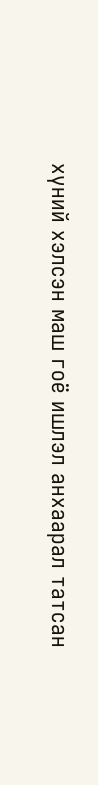хүний хэлсэн маш гоё ишлэл анхаарал татсан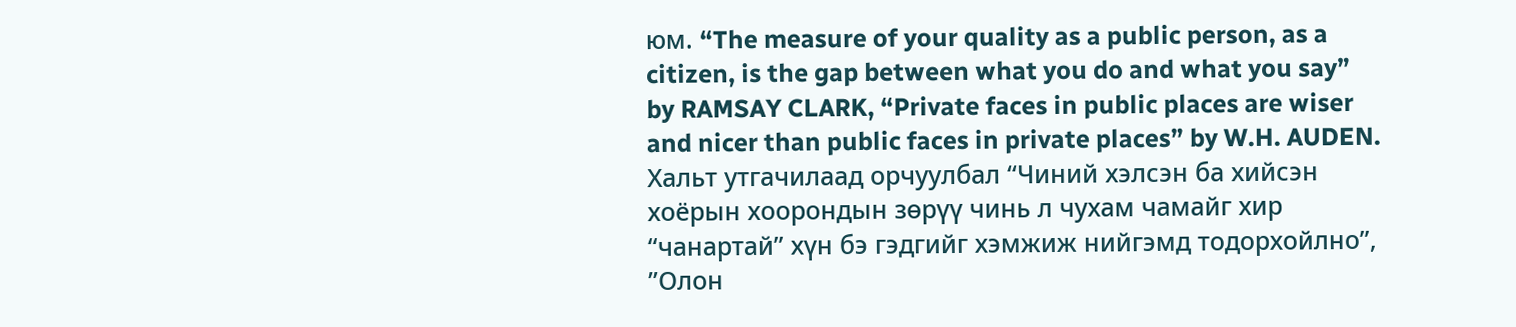юм. “The measure of your quality as a public person, as a citizen, is the gap between what you do and what you say” by RAMSAY CLARK, “Private faces in public places are wiser and nicer than public faces in private places” by W.H. AUDEN. Хальт утгачилаад орчуулбал “Чиний хэлсэн ба хийсэн хоёрын хоорондын зөрүү чинь л чухам чамайг хир “чанартай” хүн бэ гэдгийг хэмжиж нийгэмд тодорхойлно”, ”Олон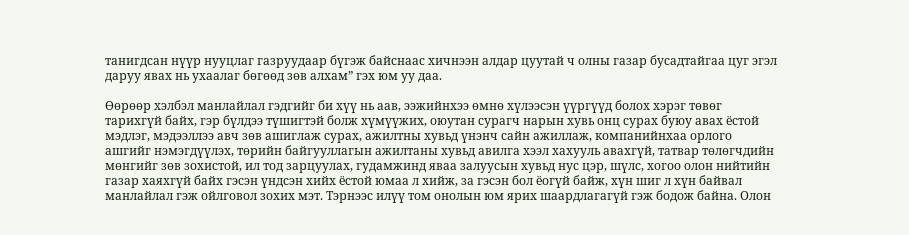танигдсан нүүр нууцлаг газруудаар бүгэж байснаас хичнээн алдар цуутай ч олны газар бусадтайгаа цуг эгэл даруу явах нь ухаалаг бөгөөд зөв алхам” гэх юм уу даа.

Өөрөөр хэлбэл манлайлал гэдгийг би хүү нь аав, ээжийнхээ өмнө хүлээсэн үүргүүд болох хэрэг төвөг тарихгүй байх, гэр бүлдээ түшигтэй болж хүмүүжих, оюутан сурагч нарын хувь онц сурах буюу авах ёстой мэдлэг, мэдээллээ авч зөв ашиглаж сурах, ажилтны хувьд үнэнч сайн ажиллаж, компанийнхаа орлого ашгийг нэмэгдүүлэх, төрийн байгууллагын ажилтаны хувьд авилга хээл хахууль авахгүй, татвар төлөгчдийн мөнгийг зөв зохистой, ил тод зарцуулах, гудамжинд яваа залуусын хувьд нус цэр, шүлс, хогоо олон нийтийн газар хаяхгүй байх гэсэн үндсэн хийх ёстой юмаа л хийж, за гэсэн бол ёогүй байж, хүн шиг л хүн байвал манлайлал гэж ойлговол зохих мэт. Тэрнээс илүү том онолын юм ярих шаардлагагүй гэж бодож байна. Олон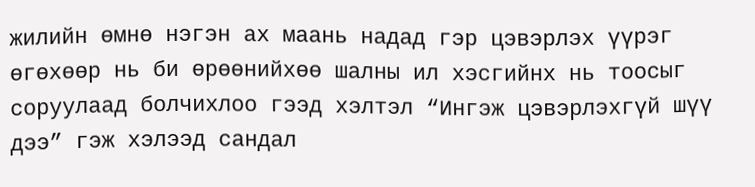жилийн өмнө нэгэн ах маань надад гэр цэвэрлэх үүрэг өгөхөөр нь би өрөөнийхөө шалны ил хэсгийнх нь тоосыг соруулаад болчихлоо гээд хэлтэл “Ингэж цэвэрлэхгүй шүү дээ” гэж хэлээд сандал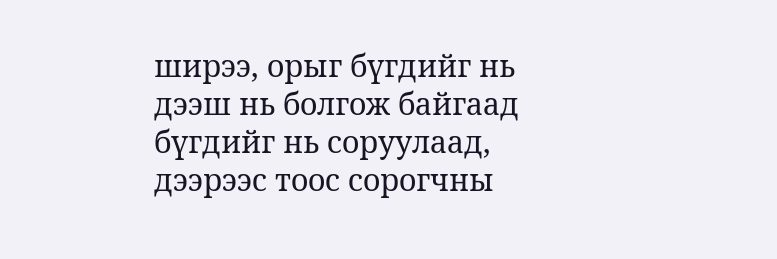ширээ, орыг бүгдийг нь дээш нь болгож байгаад бүгдийг нь соруулаад, дээрээс тоос сорогчны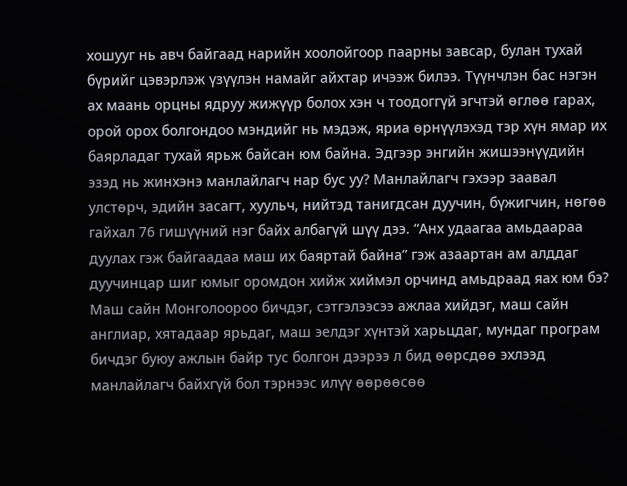хошууг нь авч байгаад нарийн хоолойгоор паарны завсар, булан тухай бүрийг цэвэрлэж үзүүлэн намайг айхтар ичээж билээ. Түүнчлэн бас нэгэн ах маань орцны ядруу жижүүр болох хэн ч тоодоггүй эгчтэй өглөө гарах, орой орох болгондоо мэндийг нь мэдэж, яриа өрнүүлэхэд тэр хүн ямар их баярладаг тухай ярьж байсан юм байна. Эдгээр энгийн жишээнүүдийн эзэд нь жинхэнэ манлайлагч нар бус уу? Манлайлагч гэхээр заавал улстөрч, эдийн засагт, хуульч, нийтэд танигдсан дуучин, бүжигчин, нөгөө гайхал 76 гишүүний нэг байх албагүй шүү дээ. “Анх удаагаа амьдаараа дуулах гэж байгаадаа маш их баяртай байна” гэж азаартан ам алддаг дуучинцар шиг юмыг оромдон хийж хиймэл орчинд амьдраад яах юм бэ? Маш сайн Монголоороо бичдэг, сэтгэлээсээ ажлаа хийдэг, маш сайн англиар, хятадаар ярьдаг, маш эелдэг хүнтэй харьцдаг, мундаг програм бичдэг буюу ажлын байр тус болгон дээрээ л бид өөрсдөө эхлээд манлайлагч байхгүй бол тэрнээс илүү өөрөөсөө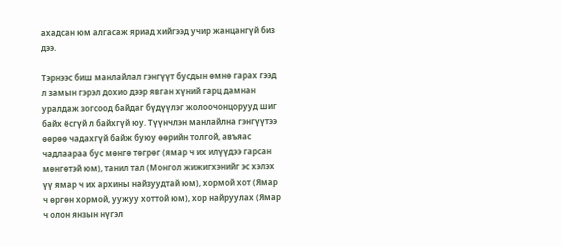ахадсан юм алгасаж яриад хийгээд учир жанцангүй биз дээ.

Тэрнээс биш манлайлал гэнгүүт бусдын өмнө гарах гээд л замын гэрэл дохио дээр явган хүний гарц дамнан уралдаж зогсоод байдаг бүдүүлэг жолоочонцорууд шиг байх ёсгүй л байхгүй юу. Түүнчлэн манлайлна гэнгүүтээ өөрөө чадахгүй байж буюу өөрийн толгой, авъяас чадлаараа бус мөнгө төгрөг (ямар ч их илүүдээ гарсан мөнгөтэй юм), танил тал (Монгол жижигхэнийг эс хэлэх үү ямар ч их архины найзуудтай юм), хормой хот (Ямар ч өргөн хормой, уужуу хоттой юм), хор найруулах (Ямар ч олон янзын нүгэл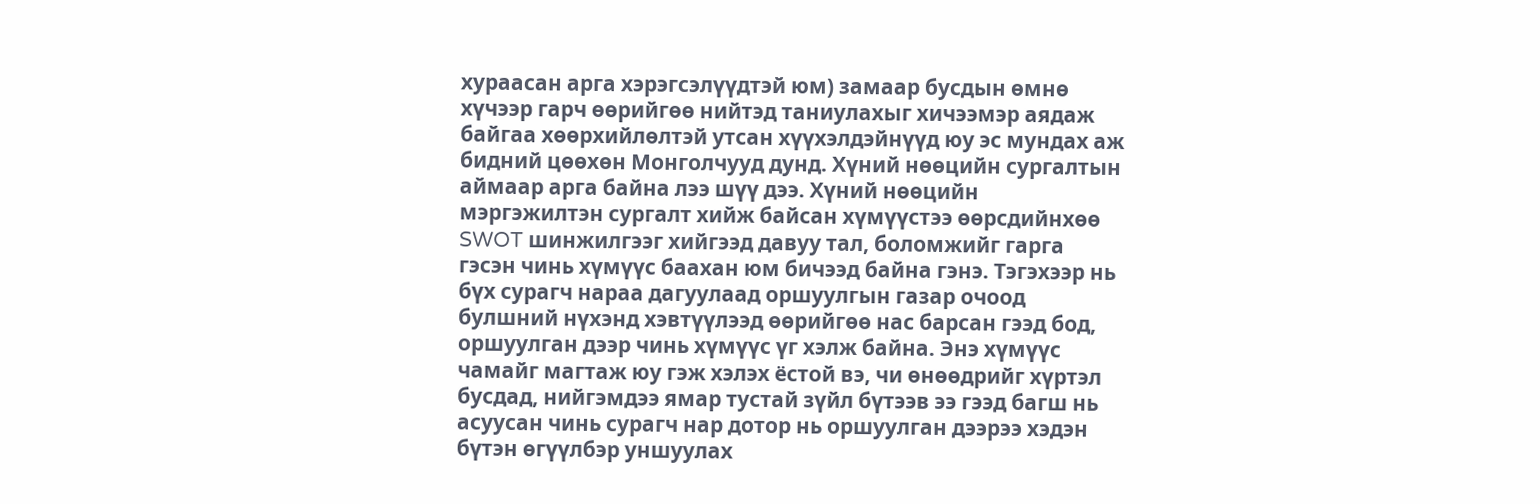хураасан арга хэрэгсэлүүдтэй юм) замаар бусдын өмнө хүчээр гарч өөрийгөө нийтэд таниулахыг хичээмэр аядаж байгаа хөөрхийлөлтэй утсан хүүхэлдэйнүүд юу эс мундах аж бидний цөөхөн Монголчууд дунд. Хүний нөөцийн сургалтын аймаар арга байна лээ шүү дээ. Хүний нөөцийн мэргэжилтэн сургалт хийж байсан хүмүүстээ өөрсдийнхөө SWOT шинжилгээг хийгээд давуу тал, боломжийг гарга гэсэн чинь хүмүүс баахан юм бичээд байна гэнэ. Тэгэхээр нь бүх сурагч нараа дагуулаад оршуулгын газар очоод булшний нүхэнд хэвтүүлээд өөрийгөө нас барсан гээд бод, оршуулган дээр чинь хүмүүс үг хэлж байна. Энэ хүмүүс чамайг магтаж юу гэж хэлэх ёстой вэ, чи өнөөдрийг хүртэл бусдад, нийгэмдээ ямар тустай зүйл бүтээв ээ гээд багш нь асуусан чинь сурагч нар дотор нь оршуулган дээрээ хэдэн бүтэн өгүүлбэр уншуулах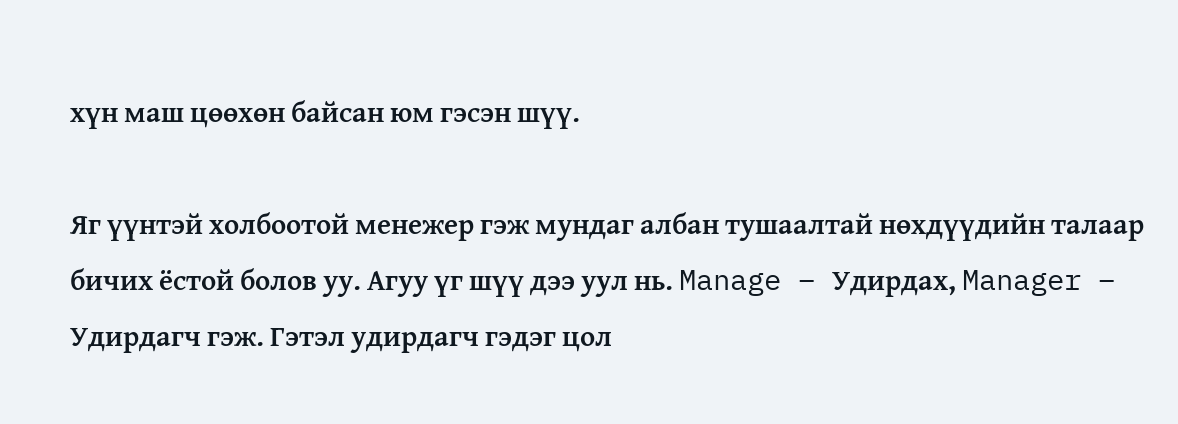хүн маш цөөхөн байсан юм гэсэн шүү.

Яг үүнтэй холбоотой менежер гэж мундаг албан тушаалтай нөхдүүдийн талаар бичих ёстой болов уу. Агуу үг шүү дээ уул нь. Manage – Удирдах, Manager – Удирдагч гэж. Гэтэл удирдагч гэдэг цол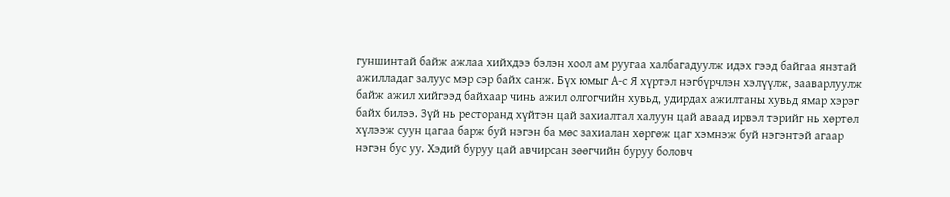гуншинтай байж ажлаа хийхдээ бэлэн хоол ам руугаа халбагадуулж идэх гээд байгаа янзтай ажилладаг залуус мэр сэр байх санж. Бүх юмыг А-с Я хүртэл нэгбүрчлэн хэлүүлж, зааварлуулж байж ажил хийгээд байхаар чинь ажил олгогчийн хувьд, удирдах ажилтаны хувьд ямар хэрэг байх билээ. Зүй нь ресторанд хүйтэн цай захиалтал халуун цай аваад ирвэл тэрийг нь хөртөл хүлээж суун цагаа барж буй нэгэн ба мөс захиалан хөргөж цаг хэмнэж буй нэгэнтэй агаар нэгэн бус уу. Хэдий буруу цай авчирсан зөөгчийн буруу боловч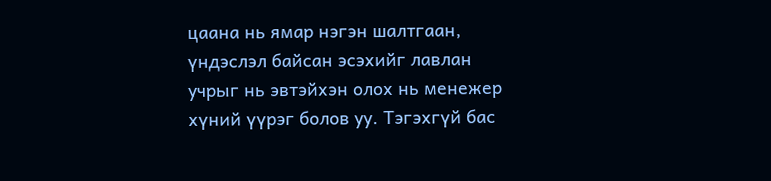цаана нь ямар нэгэн шалтгаан, үндэслэл байсан эсэхийг лавлан учрыг нь эвтэйхэн олох нь менежер хүний үүрэг болов уу. Тэгэхгүй бас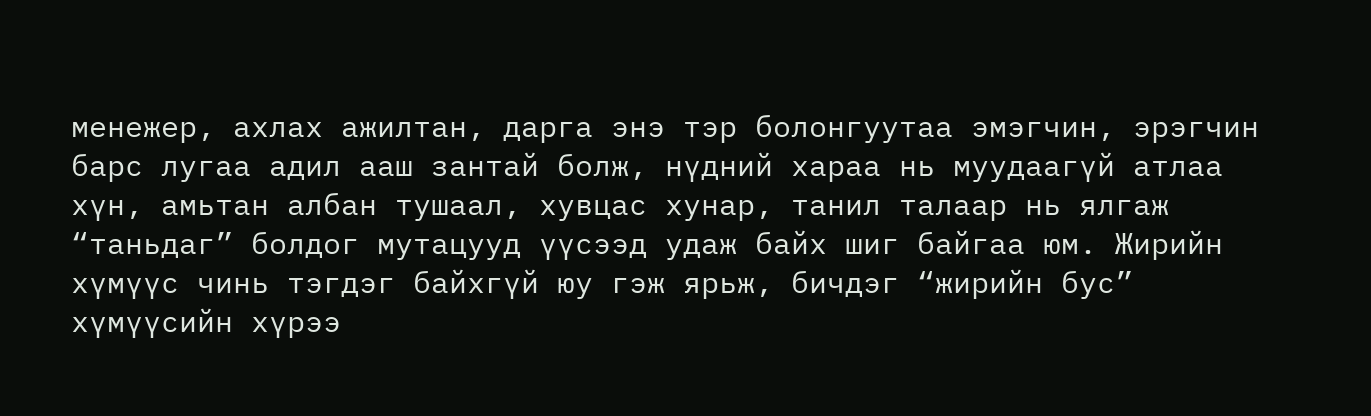менежер, ахлах ажилтан, дарга энэ тэр болонгуутаа эмэгчин, эрэгчин барс лугаа адил ааш зантай болж, нүдний хараа нь муудаагүй атлаа хүн, амьтан албан тушаал, хувцас хунар, танил талаар нь ялгаж “таньдаг” болдог мутацууд үүсээд удаж байх шиг байгаа юм. Жирийн хүмүүс чинь тэгдэг байхгүй юу гэж ярьж, бичдэг “жирийн бус” хүмүүсийн хүрээ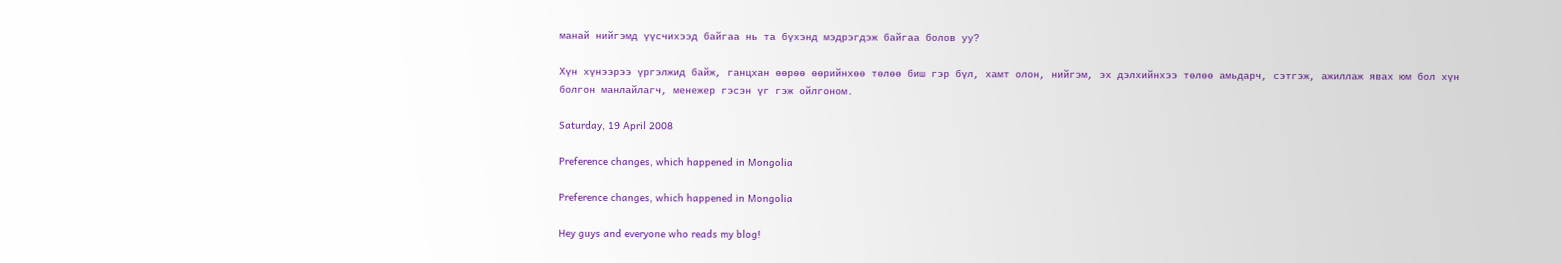манай нийгэмд үүсчихээд байгаа нь та бүхэнд мэдрэгдэж байгаа болов уу?

Хүн хүнээрээ үргэлжид байж, ганцхан өөрөө өөрийнхөө төлөө биш гэр бүл, хамт олон, нийгэм, эх дэлхийнхээ төлөө амьдарч, сэтгэж, ажиллаж явах юм бол хүн болгон манлайлагч, менежер гэсэн үг гэж ойлгоном.

Saturday, 19 April 2008

Preference changes, which happened in Mongolia

Preference changes, which happened in Mongolia

Hey guys and everyone who reads my blog!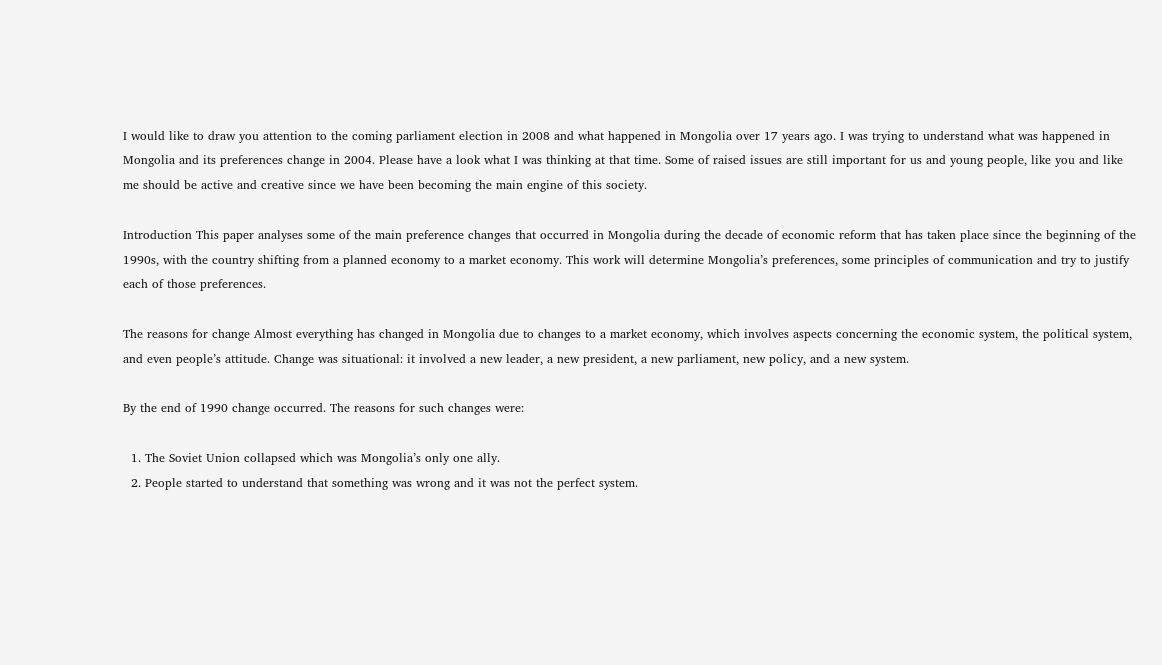I would like to draw you attention to the coming parliament election in 2008 and what happened in Mongolia over 17 years ago. I was trying to understand what was happened in Mongolia and its preferences change in 2004. Please have a look what I was thinking at that time. Some of raised issues are still important for us and young people, like you and like me should be active and creative since we have been becoming the main engine of this society.

Introduction This paper analyses some of the main preference changes that occurred in Mongolia during the decade of economic reform that has taken place since the beginning of the 1990s, with the country shifting from a planned economy to a market economy. This work will determine Mongolia’s preferences, some principles of communication and try to justify each of those preferences.

The reasons for change Almost everything has changed in Mongolia due to changes to a market economy, which involves aspects concerning the economic system, the political system, and even people’s attitude. Change was situational: it involved a new leader, a new president, a new parliament, new policy, and a new system.

By the end of 1990 change occurred. The reasons for such changes were:

  1. The Soviet Union collapsed which was Mongolia’s only one ally.
  2. People started to understand that something was wrong and it was not the perfect system.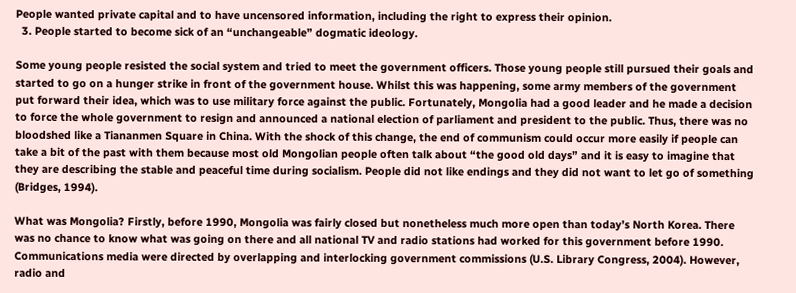People wanted private capital and to have uncensored information, including the right to express their opinion.
  3. People started to become sick of an “unchangeable” dogmatic ideology.

Some young people resisted the social system and tried to meet the government officers. Those young people still pursued their goals and started to go on a hunger strike in front of the government house. Whilst this was happening, some army members of the government put forward their idea, which was to use military force against the public. Fortunately, Mongolia had a good leader and he made a decision to force the whole government to resign and announced a national election of parliament and president to the public. Thus, there was no bloodshed like a Tiananmen Square in China. With the shock of this change, the end of communism could occur more easily if people can take a bit of the past with them because most old Mongolian people often talk about “the good old days” and it is easy to imagine that they are describing the stable and peaceful time during socialism. People did not like endings and they did not want to let go of something (Bridges, 1994).

What was Mongolia? Firstly, before 1990, Mongolia was fairly closed but nonetheless much more open than today’s North Korea. There was no chance to know what was going on there and all national TV and radio stations had worked for this government before 1990. Communications media were directed by overlapping and interlocking government commissions (U.S. Library Congress, 2004). However, radio and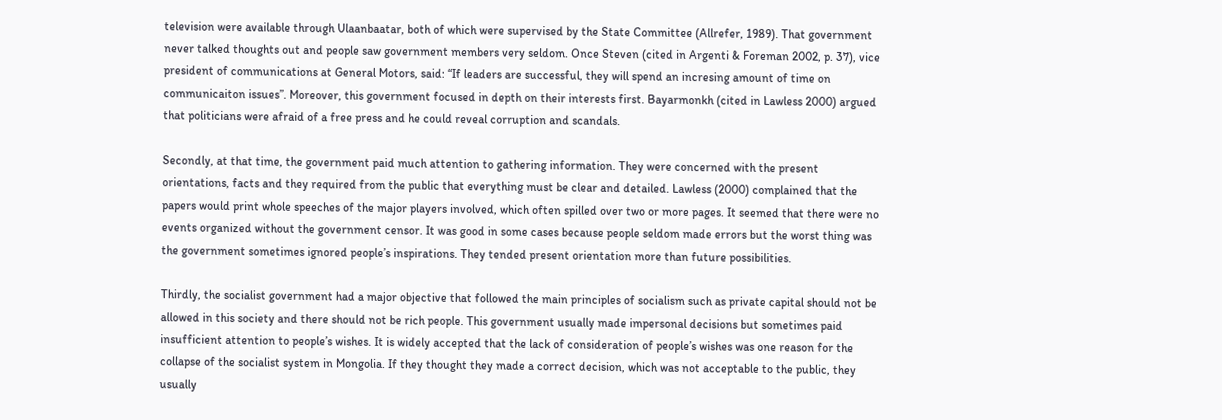television were available through Ulaanbaatar, both of which were supervised by the State Committee (Allrefer, 1989). That government never talked thoughts out and people saw government members very seldom. Once Steven (cited in Argenti & Foreman 2002, p. 37), vice president of communications at General Motors, said: “If leaders are successful, they will spend an incresing amount of time on communicaiton issues”. Moreover, this government focused in depth on their interests first. Bayarmonkh (cited in Lawless 2000) argued that politicians were afraid of a free press and he could reveal corruption and scandals.

Secondly, at that time, the government paid much attention to gathering information. They were concerned with the present orientations, facts and they required from the public that everything must be clear and detailed. Lawless (2000) complained that the papers would print whole speeches of the major players involved, which often spilled over two or more pages. It seemed that there were no events organized without the government censor. It was good in some cases because people seldom made errors but the worst thing was the government sometimes ignored people’s inspirations. They tended present orientation more than future possibilities.

Thirdly, the socialist government had a major objective that followed the main principles of socialism such as private capital should not be allowed in this society and there should not be rich people. This government usually made impersonal decisions but sometimes paid insufficient attention to people’s wishes. It is widely accepted that the lack of consideration of people’s wishes was one reason for the collapse of the socialist system in Mongolia. If they thought they made a correct decision, which was not acceptable to the public, they usually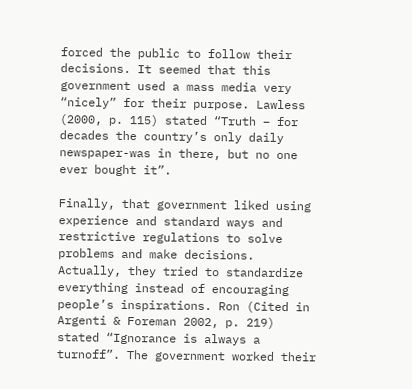forced the public to follow their decisions. It seemed that this government used a mass media very “nicely” for their purpose. Lawless (2000, p. 115) stated “Truth – for decades the country’s only daily newspaper-was in there, but no one ever bought it”.

Finally, that government liked using experience and standard ways and restrictive regulations to solve problems and make decisions. Actually, they tried to standardize everything instead of encouraging people’s inspirations. Ron (Cited in Argenti & Foreman 2002, p. 219) stated “Ignorance is always a turnoff”. The government worked their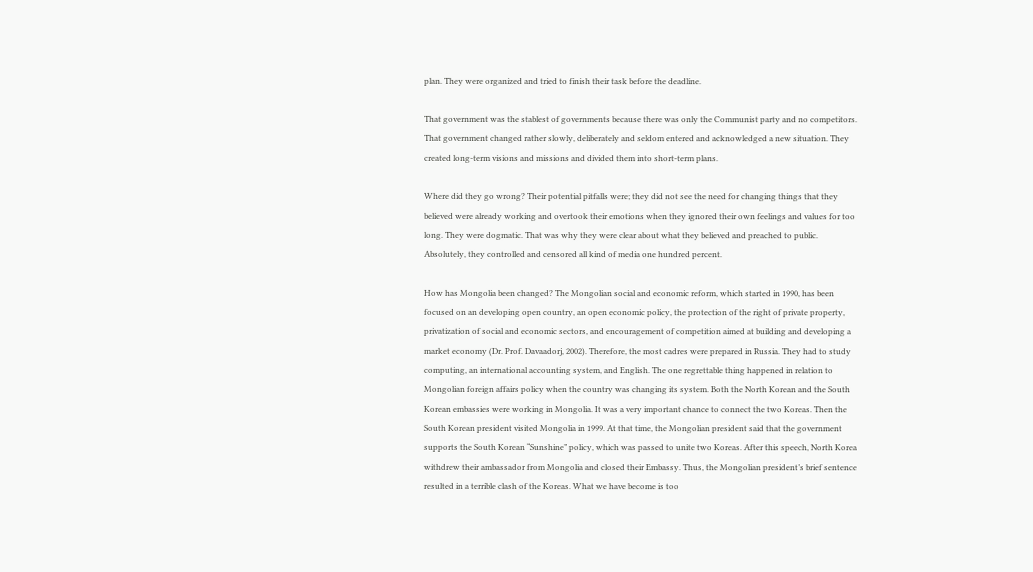plan. They were organized and tried to finish their task before the deadline.

That government was the stablest of governments because there was only the Communist party and no competitors. That government changed rather slowly, deliberately and seldom entered and acknowledged a new situation. They created long-term visions and missions and divided them into short-term plans.

Where did they go wrong? Their potential pitfalls were; they did not see the need for changing things that they believed were already working and overtook their emotions when they ignored their own feelings and values for too long. They were dogmatic. That was why they were clear about what they believed and preached to public. Absolutely, they controlled and censored all kind of media one hundred percent.

How has Mongolia been changed? The Mongolian social and economic reform, which started in 1990, has been focused on an developing open country, an open economic policy, the protection of the right of private property, privatization of social and economic sectors, and encouragement of competition aimed at building and developing a market economy (Dr. Prof. Davaadorj, 2002). Therefore, the most cadres were prepared in Russia. They had to study computing, an international accounting system, and English. The one regrettable thing happened in relation to Mongolian foreign affairs policy when the country was changing its system. Both the North Korean and the South Korean embassies were working in Mongolia. It was a very important chance to connect the two Koreas. Then the South Korean president visited Mongolia in 1999. At that time, the Mongolian president said that the government supports the South Korean “Sunshine” policy, which was passed to unite two Koreas. After this speech, North Korea withdrew their ambassador from Mongolia and closed their Embassy. Thus, the Mongolian president’s brief sentence resulted in a terrible clash of the Koreas. What we have become is too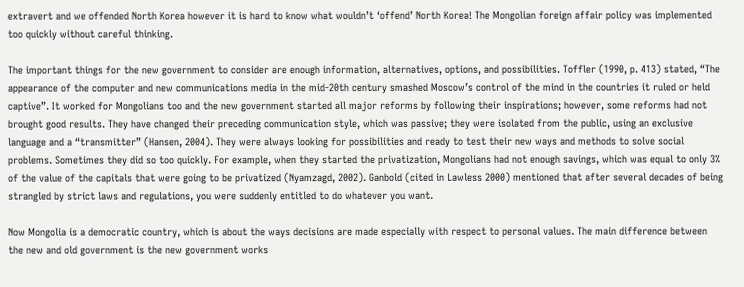extravert and we offended North Korea however it is hard to know what wouldn’t ‘offend’ North Korea! The Mongolian foreign affair policy was implemented too quickly without careful thinking.

The important things for the new government to consider are enough information, alternatives, options, and possibilities. Toffler (1990, p. 413) stated, “The appearance of the computer and new communications media in the mid-20th century smashed Moscow’s control of the mind in the countries it ruled or held captive”. It worked for Mongolians too and the new government started all major reforms by following their inspirations; however, some reforms had not brought good results. They have changed their preceding communication style, which was passive; they were isolated from the public, using an exclusive language and a “transmitter” (Hansen, 2004). They were always looking for possibilities and ready to test their new ways and methods to solve social problems. Sometimes they did so too quickly. For example, when they started the privatization, Mongolians had not enough savings, which was equal to only 3% of the value of the capitals that were going to be privatized (Nyamzagd, 2002). Ganbold (cited in Lawless 2000) mentioned that after several decades of being strangled by strict laws and regulations, you were suddenly entitled to do whatever you want.

Now Mongolia is a democratic country, which is about the ways decisions are made especially with respect to personal values. The main difference between the new and old government is the new government works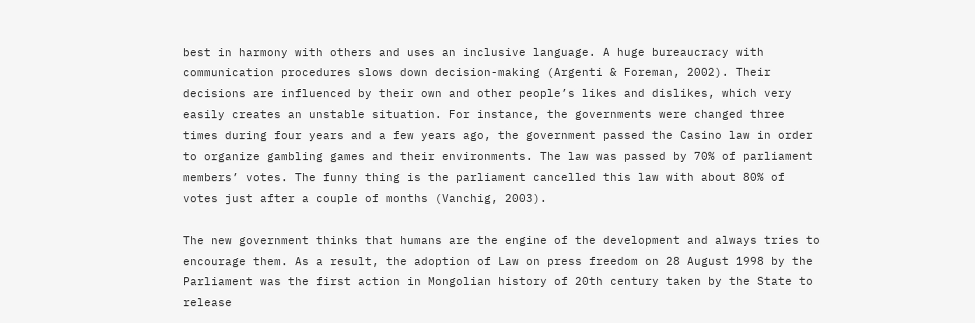best in harmony with others and uses an inclusive language. A huge bureaucracy with communication procedures slows down decision-making (Argenti & Foreman, 2002). Their decisions are influenced by their own and other people’s likes and dislikes, which very easily creates an unstable situation. For instance, the governments were changed three times during four years and a few years ago, the government passed the Casino law in order to organize gambling games and their environments. The law was passed by 70% of parliament members’ votes. The funny thing is the parliament cancelled this law with about 80% of votes just after a couple of months (Vanchig, 2003).

The new government thinks that humans are the engine of the development and always tries to encourage them. As a result, the adoption of Law on press freedom on 28 August 1998 by the Parliament was the first action in Mongolian history of 20th century taken by the State to release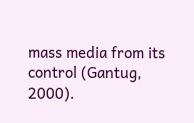mass media from its control (Gantug, 2000).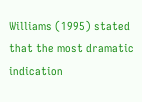Williams (1995) stated that the most dramatic indication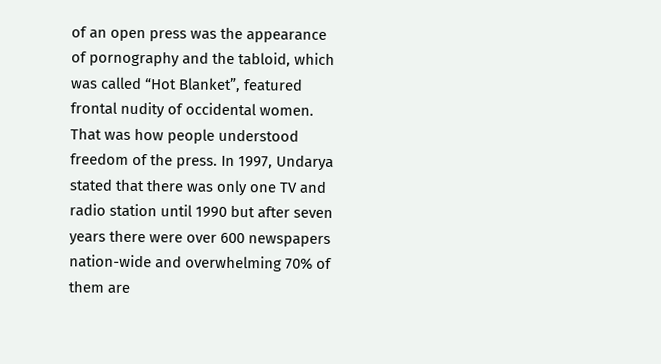of an open press was the appearance of pornography and the tabloid, which was called “Hot Blanket”, featured frontal nudity of occidental women. That was how people understood freedom of the press. In 1997, Undarya stated that there was only one TV and radio station until 1990 but after seven years there were over 600 newspapers nation-wide and overwhelming 70% of them are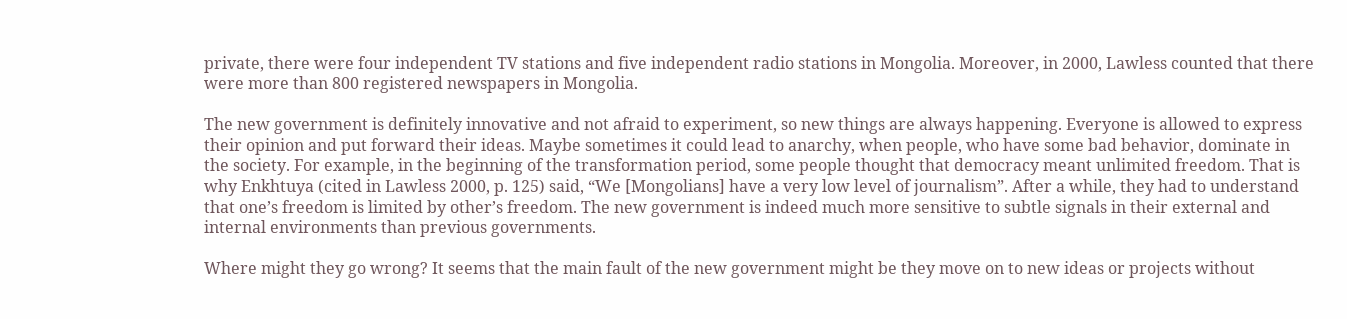private, there were four independent TV stations and five independent radio stations in Mongolia. Moreover, in 2000, Lawless counted that there were more than 800 registered newspapers in Mongolia.

The new government is definitely innovative and not afraid to experiment, so new things are always happening. Everyone is allowed to express their opinion and put forward their ideas. Maybe sometimes it could lead to anarchy, when people, who have some bad behavior, dominate in the society. For example, in the beginning of the transformation period, some people thought that democracy meant unlimited freedom. That is why Enkhtuya (cited in Lawless 2000, p. 125) said, “We [Mongolians] have a very low level of journalism”. After a while, they had to understand that one’s freedom is limited by other’s freedom. The new government is indeed much more sensitive to subtle signals in their external and internal environments than previous governments.

Where might they go wrong? It seems that the main fault of the new government might be they move on to new ideas or projects without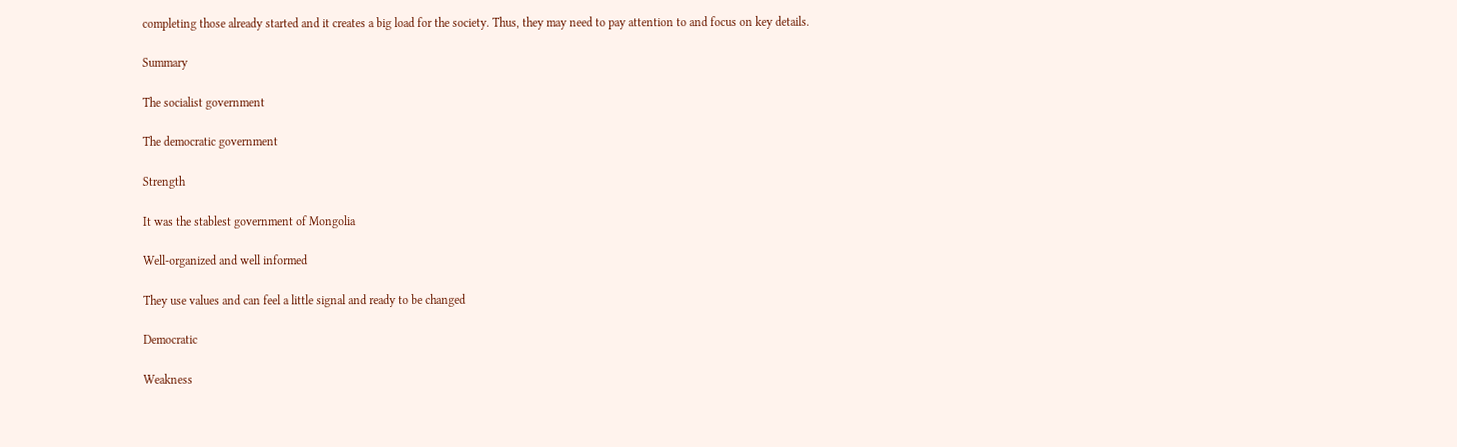completing those already started and it creates a big load for the society. Thus, they may need to pay attention to and focus on key details.

Summary

The socialist government

The democratic government

Strength

It was the stablest government of Mongolia

Well-organized and well informed

They use values and can feel a little signal and ready to be changed

Democratic

Weakness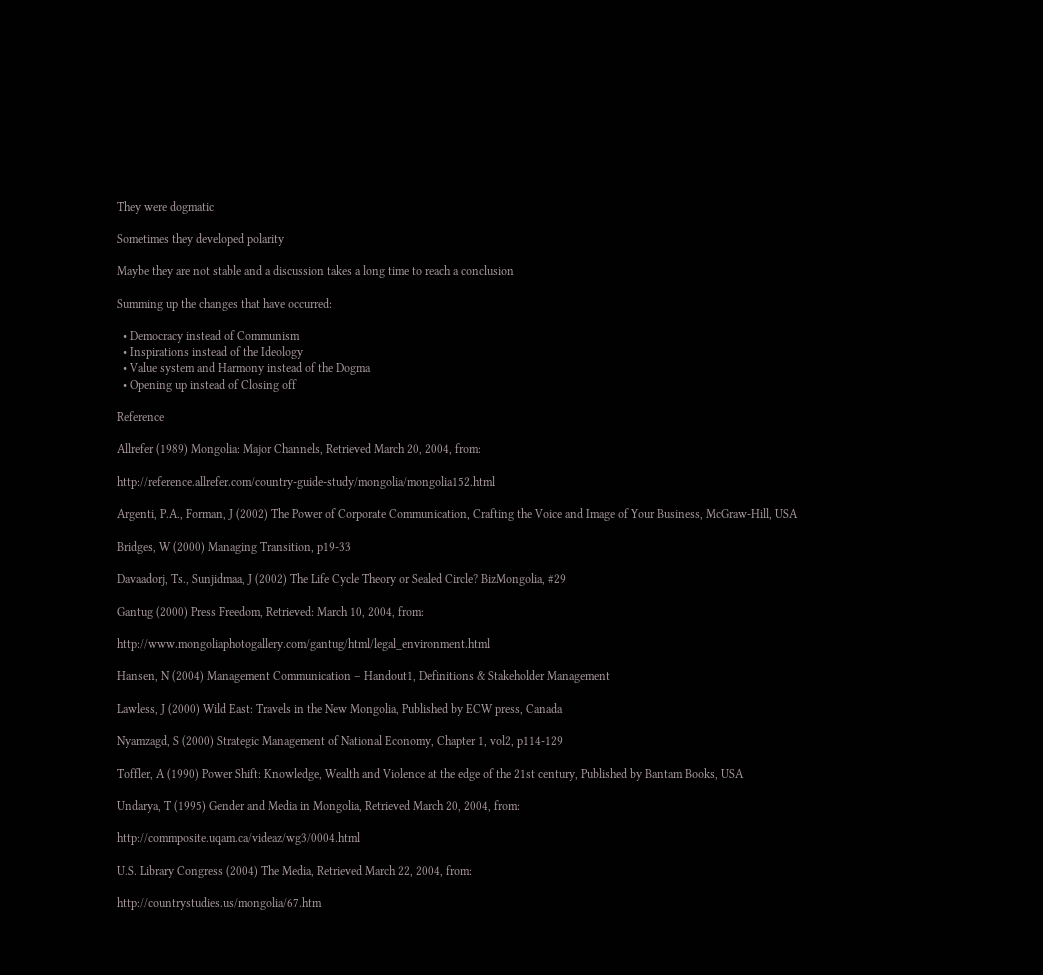They were dogmatic

Sometimes they developed polarity

Maybe they are not stable and a discussion takes a long time to reach a conclusion

Summing up the changes that have occurred:

  • Democracy instead of Communism
  • Inspirations instead of the Ideology
  • Value system and Harmony instead of the Dogma
  • Opening up instead of Closing off

Reference

Allrefer (1989) Mongolia: Major Channels, Retrieved March 20, 2004, from:

http://reference.allrefer.com/country-guide-study/mongolia/mongolia152.html

Argenti, P.A., Forman, J (2002) The Power of Corporate Communication, Crafting the Voice and Image of Your Business, McGraw-Hill, USA

Bridges, W (2000) Managing Transition, p19-33

Davaadorj, Ts., Sunjidmaa, J (2002) The Life Cycle Theory or Sealed Circle? BizMongolia, #29

Gantug (2000) Press Freedom, Retrieved: March 10, 2004, from:

http://www.mongoliaphotogallery.com/gantug/html/legal_environment.html

Hansen, N (2004) Management Communication – Handout1, Definitions & Stakeholder Management

Lawless, J (2000) Wild East: Travels in the New Mongolia, Published by ECW press, Canada

Nyamzagd, S (2000) Strategic Management of National Economy, Chapter 1, vol2, p114-129

Toffler, A (1990) Power Shift: Knowledge, Wealth and Violence at the edge of the 21st century, Published by Bantam Books, USA

Undarya, T (1995) Gender and Media in Mongolia, Retrieved March 20, 2004, from:

http://commposite.uqam.ca/videaz/wg3/0004.html

U.S. Library Congress (2004) The Media, Retrieved March 22, 2004, from:

http://countrystudies.us/mongolia/67.htm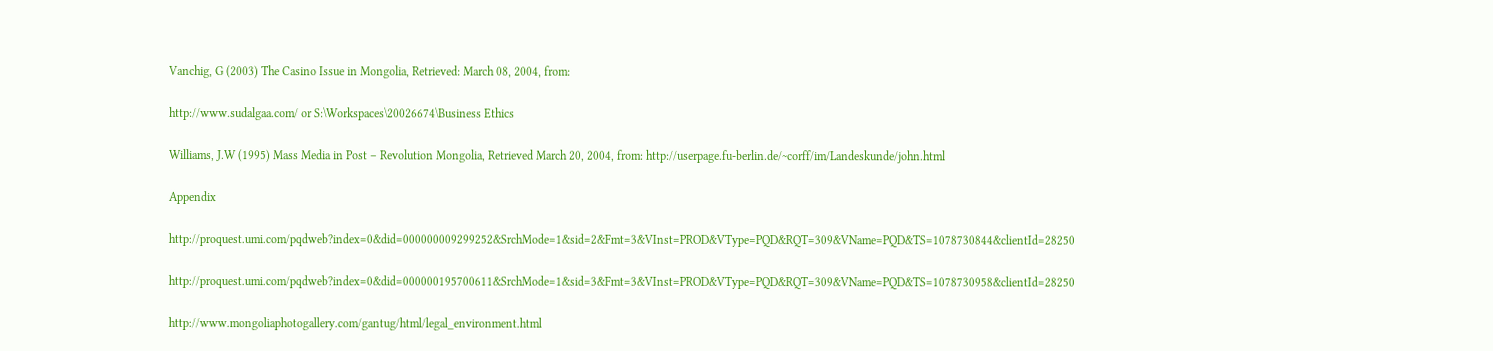Vanchig, G (2003) The Casino Issue in Mongolia, Retrieved: March 08, 2004, from:

http://www.sudalgaa.com/ or S:\Workspaces\20026674\Business Ethics

Williams, J.W (1995) Mass Media in Post – Revolution Mongolia, Retrieved March 20, 2004, from: http://userpage.fu-berlin.de/~corff/im/Landeskunde/john.html

Appendix

http://proquest.umi.com/pqdweb?index=0&did=000000009299252&SrchMode=1&sid=2&Fmt=3&VInst=PROD&VType=PQD&RQT=309&VName=PQD&TS=1078730844&clientId=28250

http://proquest.umi.com/pqdweb?index=0&did=000000195700611&SrchMode=1&sid=3&Fmt=3&VInst=PROD&VType=PQD&RQT=309&VName=PQD&TS=1078730958&clientId=28250

http://www.mongoliaphotogallery.com/gantug/html/legal_environment.html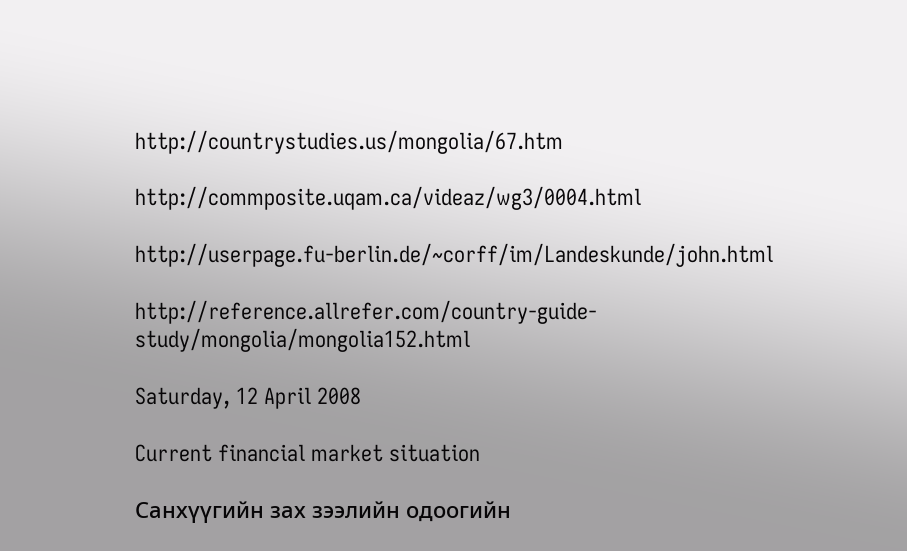http://countrystudies.us/mongolia/67.htm

http://commposite.uqam.ca/videaz/wg3/0004.html

http://userpage.fu-berlin.de/~corff/im/Landeskunde/john.html

http://reference.allrefer.com/country-guide-study/mongolia/mongolia152.html

Saturday, 12 April 2008

Current financial market situation

Санхүүгийн зах зээлийн одоогийн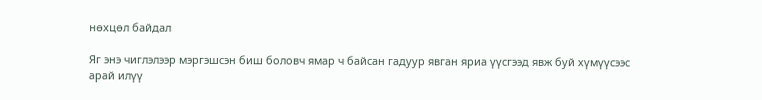нөхцөл байдал

Яг энэ чиглэлээр мэргэшсэн биш боловч ямар ч байсан гадуур явган яриа үүсгээд явж буй хүмүүсээс арай илүү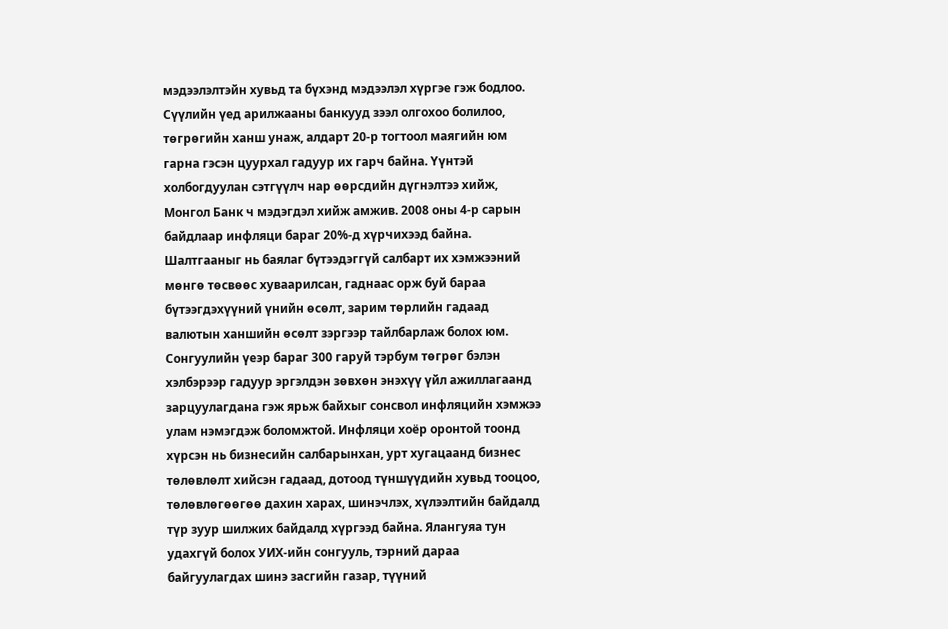мэдээлэлтэйн хувьд та бүхэнд мэдээлэл хүргэе гэж бодлоо. Сүүлийн үед арилжааны банкууд зээл олгохоо болилоо, төгрөгийн ханш унаж, алдарт 20-р тогтоол маягийн юм гарна гэсэн цуурхал гадуур их гарч байна. Үүнтэй холбогдуулан сэтгүүлч нар өөрсдийн дүгнэлтээ хийж, Монгол Банк ч мэдэгдэл хийж амжив. 2008 оны 4-р сарын байдлаар инфляци бараг 20%-д хүрчихээд байна. Шалтгааныг нь баялаг бүтээдэггүй салбарт их хэмжээний мөнгө төсвөөс хуваарилсан, гаднаас орж буй бараа бүтээгдэхүүний үнийн өсөлт, зарим төрлийн гадаад валютын ханшийн өсөлт зэргээр тайлбарлаж болох юм. Сонгуулийн үеэр бараг 300 гаруй тэрбум төгрөг бэлэн хэлбэрээр гадуур эргэлдэн зөвхөн энэхүү үйл ажиллагаанд зарцуулагдана гэж ярьж байхыг сонсвол инфляцийн хэмжээ улам нэмэгдэж боломжтой. Инфляци хоёр оронтой тоонд хүрсэн нь бизнесийн салбарынхан, урт хугацаанд бизнес төлөвлөлт хийсэн гадаад, дотоод түншүүдийн хувьд тооцоо, төлөвлөгөөгөө дахин харах, шинэчлэх, хүлээлтийн байдалд түр зуур шилжих байдалд хүргээд байна. Ялангуяа тун удахгүй болох УИХ-ийн сонгууль, тэрний дараа байгуулагдах шинэ засгийн газар, түүний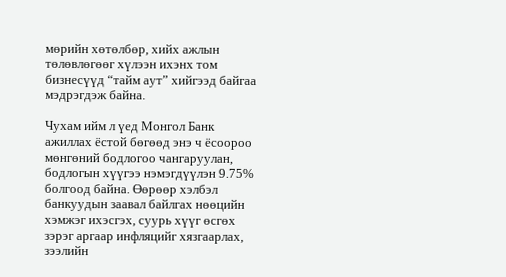мөрийн хөтөлбөр, хийх ажлын төлөвлөгөөг хүлээн ихэнх том бизнесүүд “тайм аут” хийгээд байгаа мэдрэгдэж байна.

Чухам ийм л үед Монгол Банк ажиллах ёстой бөгөөд энэ ч ёсоороо мөнгөний бодлогоо чангаруулан, бодлогын хүүгээ нэмэгдүүлэн 9.75% болгоод байна. Өөрөөр хэлбэл банкуудын заавал байлгах нөөцийн хэмжэг ихэсгэх, суурь хүүг өсгөх зэрэг аргаар инфляцийг хязгаарлах, зээлийн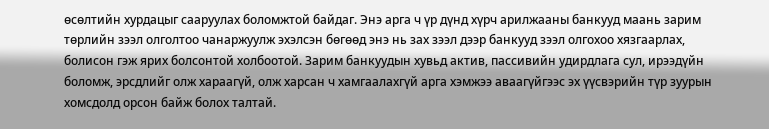өсөлтийн хурдацыг сааруулах боломжтой байдаг. Энэ арга ч үр дүнд хүрч арилжааны банкууд маань зарим төрлийн зээл олголтоо чанаржуулж эхэлсэн бөгөөд энэ нь зах зээл дээр банкууд зээл олгохоо хязгаарлах, болисон гэж ярих болсонтой холбоотой. Зарим банкуудын хувьд актив, пассивийн удирдлага сул, ирээдүйн боломж, эрсдлийг олж хараагүй, олж харсан ч хамгаалахгүй арга хэмжээ аваагүйгээс эх үүсвэрийн түр зуурын хомсдолд орсон байж болох талтай.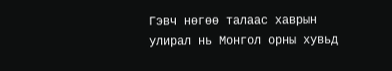Гэвч нөгөө талаас хаврын улирал нь Монгол орны хувьд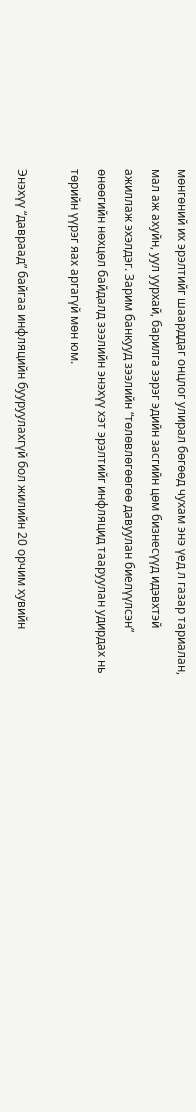мөнгөний их эрэлтийг шаарддаг онцлог улирал бөгөөд чухам энэ үед л газар тариалан, мал аж ахуйн, уул уурхай, барилга зэрэг эдийн засгийн цөм бизнесүүд идэвхтэй ажиллаж эхэлдэг. Зарим банкууд зээлийн “төлөвлөгөөгөө давуулан биелүүлсэн” өнөөгийн нөхцөл байдалд зээлийн энэхүү хэт эрэлтийг инфляцид тааруулан удирдах нь төрийн үүрэг яах аргагүй мөн юм.

Энэхүү “давраад” байгаа инфляцийн бууруулахгүй бол жилийн 20 орчим хувийн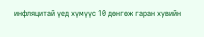инфляцитай үед хүмүүс 10 дөнгөж гаран хувийн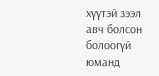хүүтэй зээл авч болсон болоогүй юманд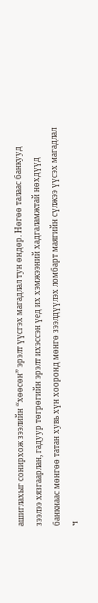ашиглахыг сонирхож зээлийн “хөөсөн” эрэлт үүсгэх магадлал тун өндөр. Нөгөө талаас банкууд зээлээ хязгаарлан, гадуур төгрөгийн эрэлт ихэссэн үед их хэмжээний хадгаламжтай нөхдүүд банкнаас мөнгөө татан хувь хүн хооронд мөнгө зээлдүүлэх ломбарт маягийн сүлжээ үүсэх магадлал ч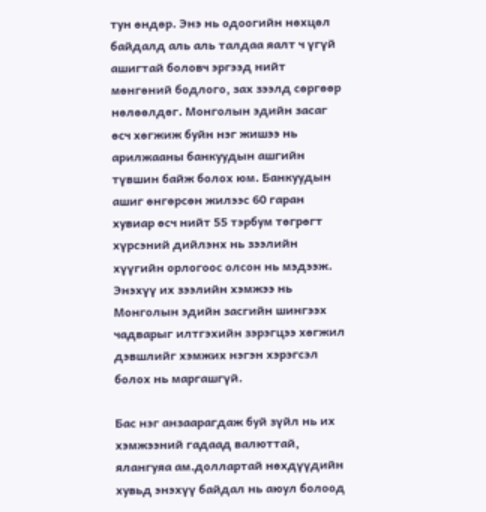тун өндөр. Энэ нь одоогийн нөхцөл байдалд аль аль талдаа яалт ч үгүй ашигтай боловч эргээд нийт мөнгөний бодлого, зах зээлд сөргөөр нөлөөлдөг. Монголын эдийн засаг өсч хөгжиж буйн нэг жишээ нь арилжааны банкуудын ашгийн түвшин байж болох юм. Банкуудын ашиг өнгөрсөн жилээс 60 гаран хувиар өсч нийт 55 тэрбум төгрөгт хүрсэний дийлэнх нь зээлийн хүүгийн орлогоос олсон нь мэдээж. Энэхүү их зээлийн хэмжээ нь Монголын эдийн засгийн шингээх чадварыг илтгэхийн зэрэгцээ хөгжил дэвшлийг хэмжих нэгэн хэрэгсэл болох нь маргашгүй.

Бас нэг анзаарагдаж буй зүйл нь их хэмжээний гадаад валюттай, ялангуяа ам.доллартай нөхдүүдийн хувьд энэхүү байдал нь аюул болоод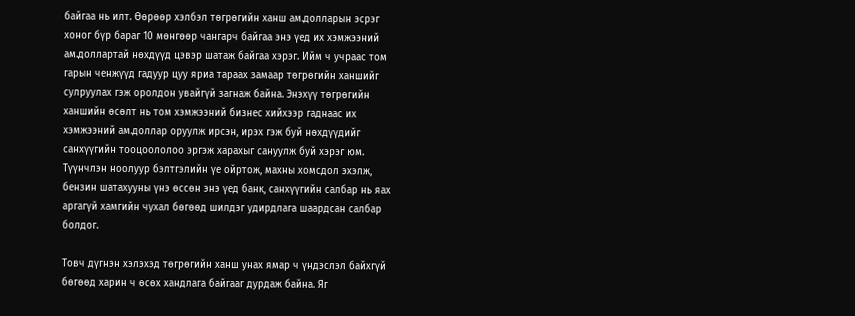байгаа нь илт. Өөрөөр хэлбэл төгрөгийн ханш ам.долларын эсрэг хоног бүр бараг 10 мөнгөөр чангарч байгаа энэ үед их хэмжээний ам.доллартай нөхдүүд цэвэр шатаж байгаа хэрэг. Ийм ч учраас том гарын ченжүүд гадуур цуу яриа тараах замаар төгрөгийн ханшийг сулруулах гэж оролдон увайгүй загнаж байна. Энэхүү төгрөгийн ханшийн өсөлт нь том хэмжээний бизнес хийхээр гаднаас их хэмжээний ам.доллар оруулж ирсэн, ирэх гэж буй нөхдүүдийг санхүүгийн тооцоололоо эргэж харахыг сануулж буй хэрэг юм. Түүнчлэн ноолуур бэлтгэлийн үе ойртож, махны хомсдол эхэлж, бензин шатахууны үнэ өссөн энэ үед банк, санхүүгийн салбар нь яах аргагүй хамгийн чухал бөгөөд шилдэг удирдлага шаардсан салбар болдог.

Товч дүгнэн хэлэхэд төгрөгийн ханш унах ямар ч үндэслэл байхгүй бөгөөд харин ч өсөх хандлага байгааг дурдаж байна. Яг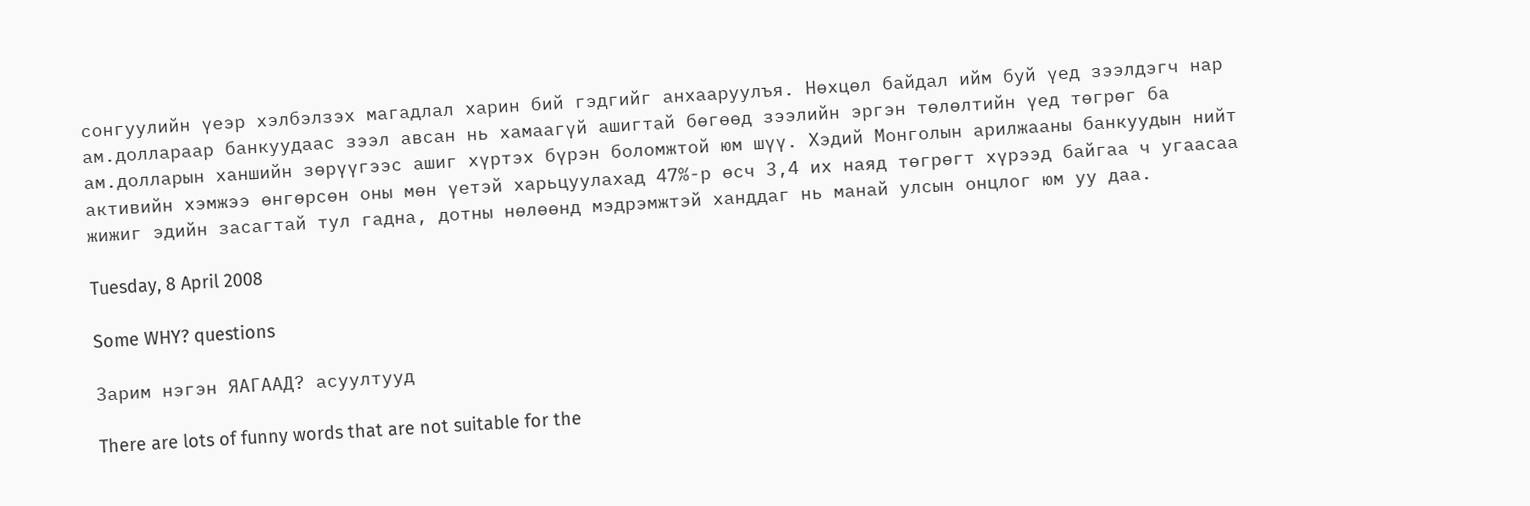сонгуулийн үеэр хэлбэлзэх магадлал харин бий гэдгийг анхааруулъя. Нөхцөл байдал ийм буй үед зээлдэгч нар ам.доллараар банкуудаас зээл авсан нь хамаагүй ашигтай бөгөөд зээлийн эргэн төлөлтийн үед төгрөг ба ам.долларын ханшийн зөрүүгээс ашиг хүртэх бүрэн боломжтой юм шүү. Хэдий Монголын арилжааны банкуудын нийт активийн хэмжээ өнгөрсөн оны мөн үетэй харьцуулахад 47%-р өсч 3,4 их наяд төгрөгт хүрээд байгаа ч угаасаа жижиг эдийн засагтай тул гадна, дотны нөлөөнд мэдрэмжтэй ханддаг нь манай улсын онцлог юм уу даа.

Tuesday, 8 April 2008

Some WHY? questions

Зарим нэгэн ЯАГААД? асуултууд

There are lots of funny words that are not suitable for the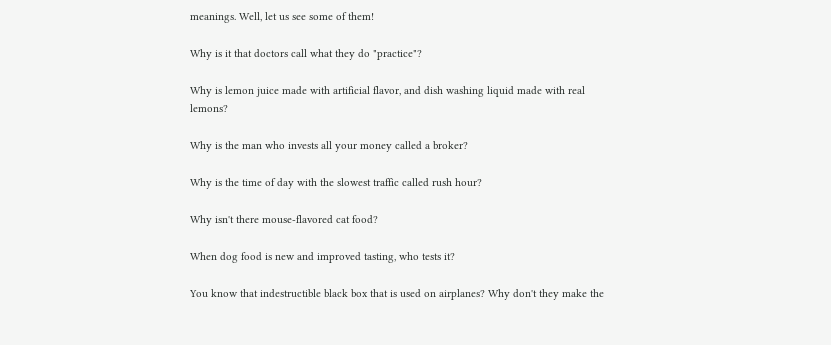meanings. Well, let us see some of them!

Why is it that doctors call what they do "practice"?

Why is lemon juice made with artificial flavor, and dish washing liquid made with real lemons?

Why is the man who invests all your money called a broker?

Why is the time of day with the slowest traffic called rush hour?

Why isn't there mouse-flavored cat food?

When dog food is new and improved tasting, who tests it?

You know that indestructible black box that is used on airplanes? Why don't they make the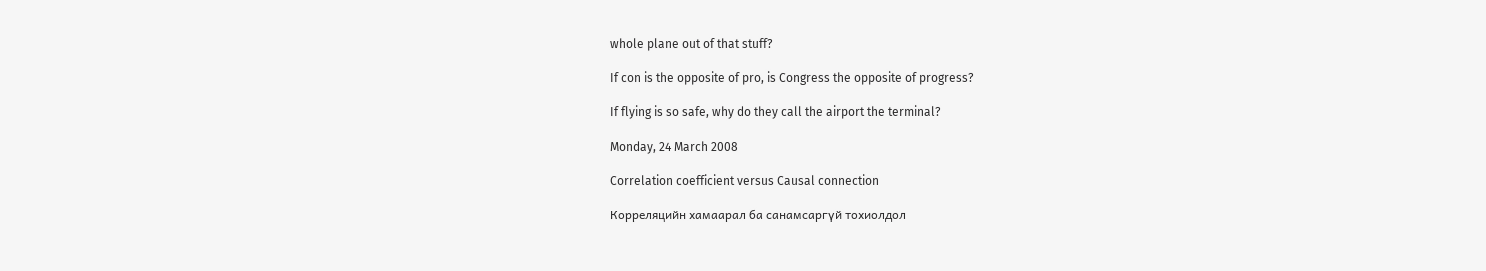whole plane out of that stuff?

If con is the opposite of pro, is Congress the opposite of progress?

If flying is so safe, why do they call the airport the terminal?

Monday, 24 March 2008

Correlation coefficient versus Causal connection

Корреляцийн хамаарал ба санамсаргүй тохиолдол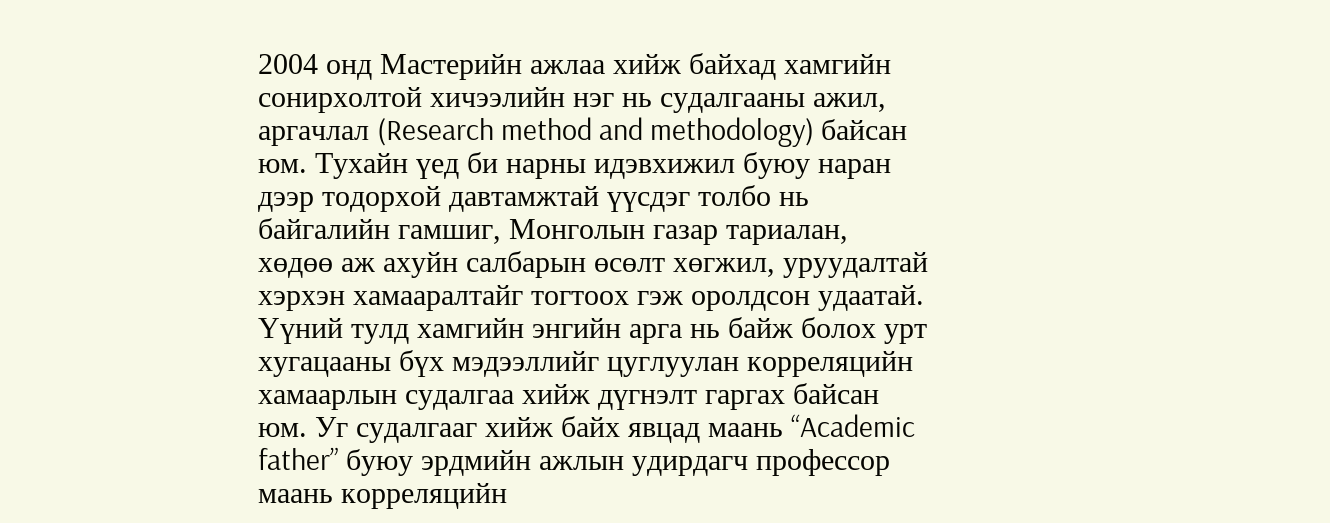2004 онд Мастерийн ажлаа хийж байхад хамгийн сонирхолтой хичээлийн нэг нь судалгааны ажил, аргачлал (Research method and methodology) байсан юм. Тухайн үед би нарны идэвхижил буюу наран дээр тодорхой давтамжтай үүсдэг толбо нь байгалийн гамшиг, Монголын газар тариалан, хөдөө аж ахуйн салбарын өсөлт хөгжил, уруудалтай хэрхэн хамааралтайг тогтоох гэж оролдсон удаатай. Үүний тулд хамгийн энгийн арга нь байж болох урт хугацааны бүх мэдээллийг цуглуулан корреляцийн хамаарлын судалгаа хийж дүгнэлт гаргах байсан юм. Уг судалгааг хийж байх явцад маань “Academic father” буюу эрдмийн ажлын удирдагч профессор маань корреляцийн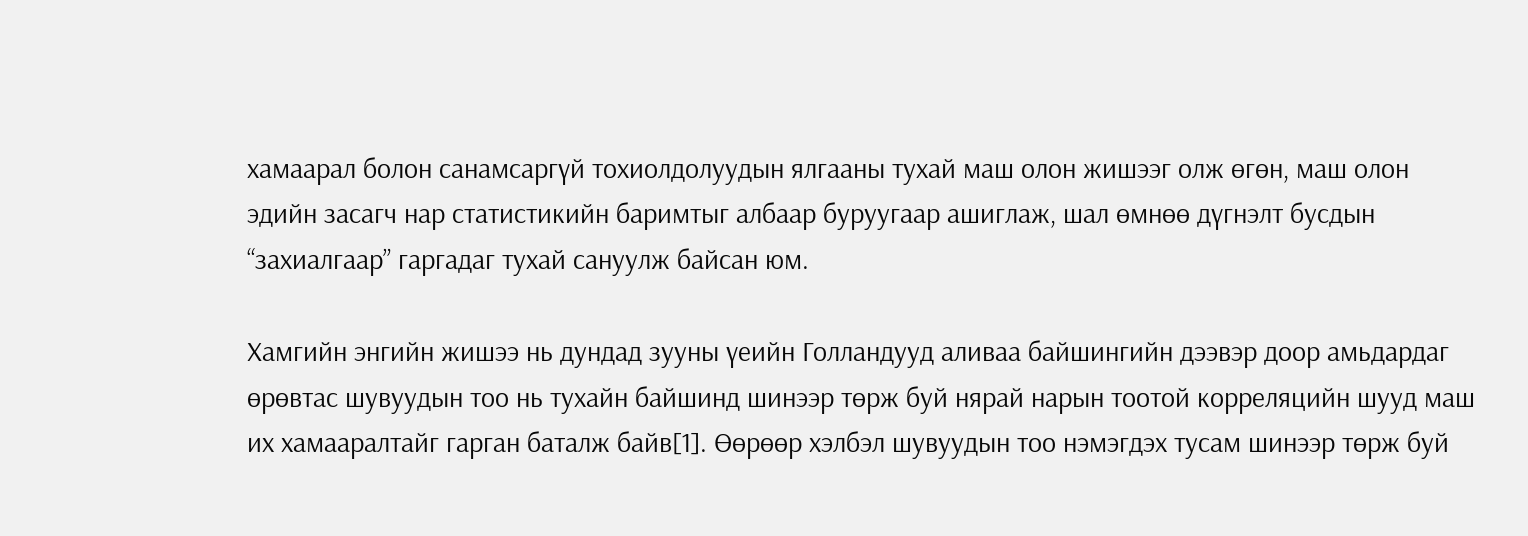хамаарал болон санамсаргүй тохиолдолуудын ялгааны тухай маш олон жишээг олж өгөн, маш олон эдийн засагч нар статистикийн баримтыг албаар буруугаар ашиглаж, шал өмнөө дүгнэлт бусдын “захиалгаар” гаргадаг тухай сануулж байсан юм.

Хамгийн энгийн жишээ нь дундад зууны үеийн Голландууд аливаа байшингийн дээвэр доор амьдардаг өрөвтас шувуудын тоо нь тухайн байшинд шинээр төрж буй нярай нарын тоотой корреляцийн шууд маш их хамааралтайг гарган баталж байв[1]. Өөрөөр хэлбэл шувуудын тоо нэмэгдэх тусам шинээр төрж буй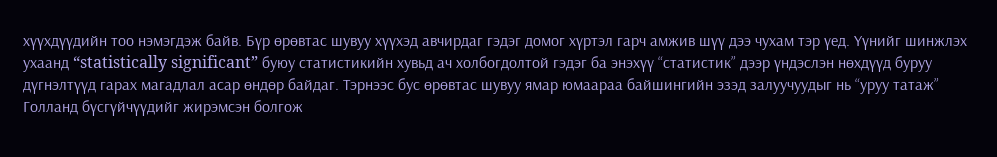хүүхдүүдийн тоо нэмэгдэж байв. Бүр өрөвтас шувуу хүүхэд авчирдаг гэдэг домог хүртэл гарч амжив шүү дээ чухам тэр үед. Үүнийг шинжлэх ухаанд “statistically significant” буюу статистикийн хувьд ач холбогдолтой гэдэг ба энэхүү “статистик” дээр үндэслэн нөхдүүд буруу дүгнэлтүүд гарах магадлал асар өндөр байдаг. Тэрнээс бус өрөвтас шувуу ямар юмаараа байшингийн эзэд залуучуудыг нь “уруу татаж” Голланд бүсгүйчүүдийг жирэмсэн болгож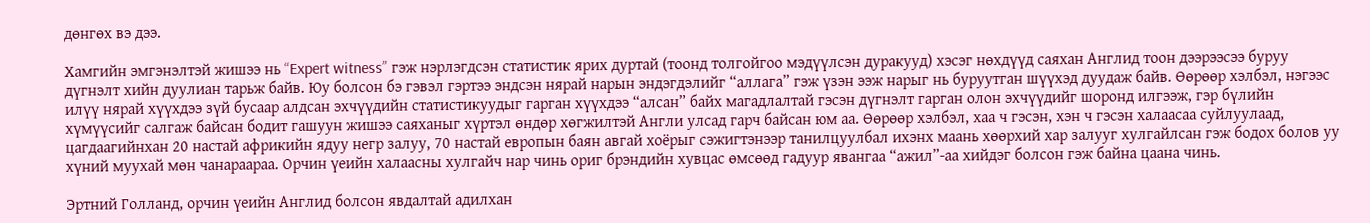дөнгөх вэ дээ.

Хамгийн эмгэнэлтэй жишээ нь “Expert witness” гэж нэрлэгдсэн статистик ярих дуртай (тоонд толгойгоо мэдүүлсэн дуракууд) хэсэг нөхдүүд саяхан Англид тоон дээрээсээ буруу дүгнэлт хийн дуулиан тарьж байв. Юу болсон бэ гэвэл гэртээ эндсэн нярай нарын эндэгдэлийг “аллага” гэж үзэн ээж нарыг нь буруутган шүүхэд дуудаж байв. Өөрөөр хэлбэл, нэгээс илүү нярай хүүхдээ зүй бусаар алдсан эхчүүдийн статистикуудыг гарган хүүхдээ “алсан” байх магадлалтай гэсэн дүгнэлт гарган олон эхчүүдийг шоронд илгээж, гэр бүлийн хүмүүсийг салгаж байсан бодит гашуун жишээ саяханыг хүртэл өндөр хөгжилтэй Англи улсад гарч байсан юм аа. Өөрөөр хэлбэл, хаа ч гэсэн, хэн ч гэсэн халаасаа суйлуулаад, цагдаагийнхан 20 настай африкийн ядуу негр залуу, 70 настай европын баян авгай хоёрыг сэжигтэнээр танилцуулбал ихэнх маань хөөрхий хар залууг хулгайлсан гэж бодох болов уу хүний муухай мөн чанараараа. Орчин үеийн халаасны хулгайч нар чинь ориг брэндийн хувцас өмсөөд гадуур явангаа “ажил”-аа хийдэг болсон гэж байна цаана чинь.

Эртний Голланд, орчин үеийн Англид болсон явдалтай адилхан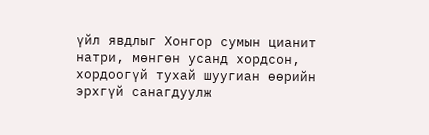үйл явдлыг Хонгор сумын цианит натри, мөнгөн усанд хордсон, хордоогүй тухай шуугиан өөрийн эрхгүй санагдуулж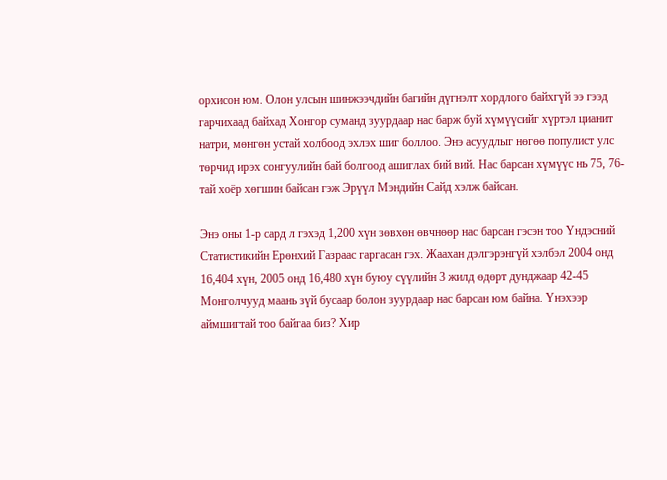орхисон юм. Олон улсын шинжээчдийн багийн дүгнэлт хордлого байхгүй ээ гээд гарчихаад байхад Хонгор суманд зуурдаар нас барж буй хүмүүсийг хүртэл цианит натри, мөнгөн устай холбоод эхлэх шиг боллоо. Энэ асуудлыг нөгөө популист улс төрчид ирэх сонгуулийн бай болгоод ашиглах бий вий. Нас барсан хүмүүс нь 75, 76-тай хоёр хөгшин байсан гэж Эрүүл Мэндийн Сайд хэлж байсан.

Энэ оны 1-р сард л гэхэд 1,200 хүн зөвхөн өвчнөөр нас барсан гэсэн тоо Үндэсний Статистикийн Ерөнхий Газраас гаргасан гэх. Жаахан дэлгэрэнгүй хэлбэл 2004 онд 16,404 хүн, 2005 онд 16,480 хүн буюу сүүлийн 3 жилд өдөрт дунджаар 42-45 Монголчууд маань зүй бусаар болон зуурдаар нас барсан юм байна. Үнэхээр аймшигтай тоо байгаа биз? Хир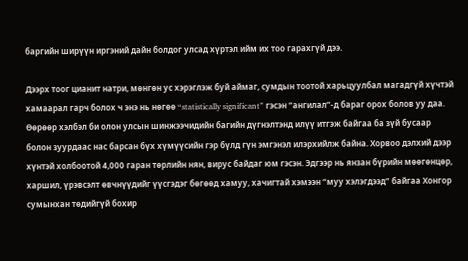баргийн ширүүн иргэний дайн болдог улсад хүртэл ийм их тоо гарахгүй дээ.

Дээрх тоог цианит натри, мөнгөн ус хэрэглэж буй аймаг, сумдын тоотой харьцуулбал магадгүй хүчтэй хамаарал гарч болох ч энэ нь нөгөө “statistically significant” гэсэн “ангилал”-д бараг орох болов уу даа. Өөрөөр хэлбэл би олон улсын шинжээчидийн багийн дүгнэлтэнд илүү итгэж байгаа ба зүй бусаар болон зуурдаас нас барсан бүх хүмүүсийн гэр бүлд гүн эмгэнэл илэрхийлж байна. Хорвоо дэлхий дээр хүнтэй холбоотой 4,000 гаран төрлийн нян, вирус байдаг юм гэсэн. Эдгээр нь янзан бүрийн мөөгөнцөр, харшил, үрэвсэлт өвчнүүдийг үүсгэдэг бөгөөд хамуу, хачигтай хэмээн “муу хэлэгдээд” байгаа Хонгор сумынхан төдийгүй бохир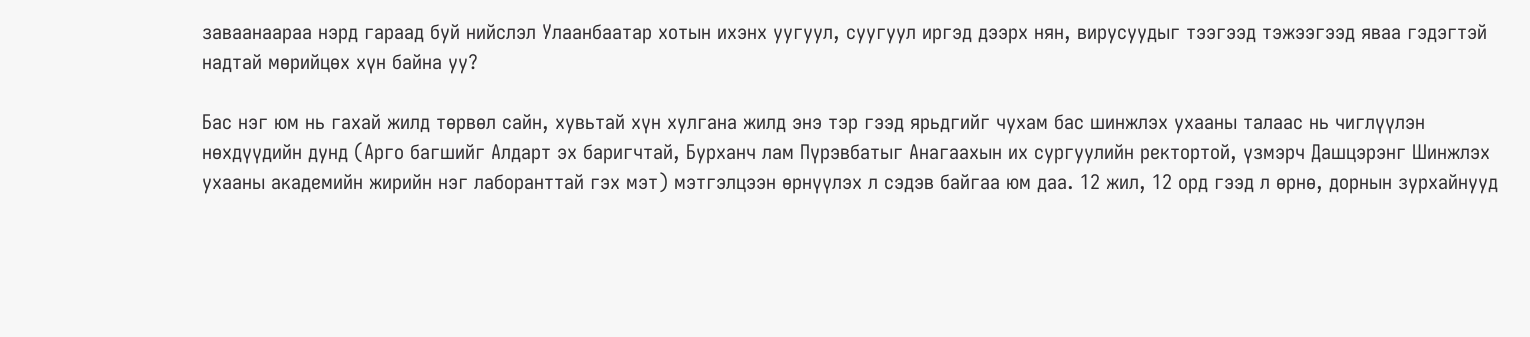заваанаараа нэрд гараад буй нийслэл Улаанбаатар хотын ихэнх уугуул, суугуул иргэд дээрх нян, вирусуудыг тээгээд тэжээгээд яваа гэдэгтэй надтай мөрийцөх хүн байна уу?

Бас нэг юм нь гахай жилд төрвөл сайн, хувьтай хүн хулгана жилд энэ тэр гээд ярьдгийг чухам бас шинжлэх ухааны талаас нь чиглүүлэн нөхдүүдийн дунд (Арго багшийг Алдарт эх баригчтай, Бурханч лам Пүрэвбатыг Анагаахын их сургуулийн ректортой, үзмэрч Дашцэрэнг Шинжлэх ухааны академийн жирийн нэг лаборанттай гэх мэт) мэтгэлцээн өрнүүлэх л сэдэв байгаа юм даа. 12 жил, 12 орд гээд л өрнө, дорнын зурхайнууд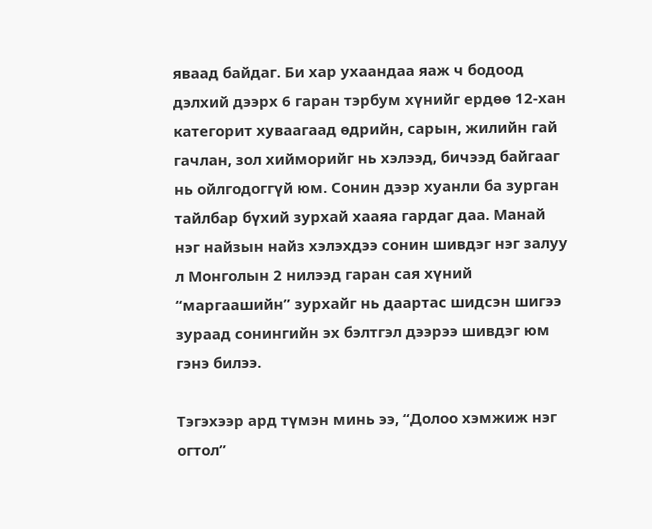яваад байдаг. Би хар ухаандаа яаж ч бодоод дэлхий дээрх 6 гаран тэрбум хүнийг ердөө 12-хан категорит хуваагаад өдрийн, сарын, жилийн гай гачлан, зол хийморийг нь хэлээд, бичээд байгааг нь ойлгодоггүй юм. Сонин дээр хуанли ба зурган тайлбар бүхий зурхай хааяа гардаг даа. Манай нэг найзын найз хэлэхдээ сонин шивдэг нэг залуу л Монголын 2 нилээд гаран сая хүний “маргаашийн” зурхайг нь даартас шидсэн шигээ зураад сонингийн эх бэлтгэл дээрээ шивдэг юм гэнэ билээ.

Тэгэхээр ард түмэн минь ээ, “Долоо хэмжиж нэг огтол”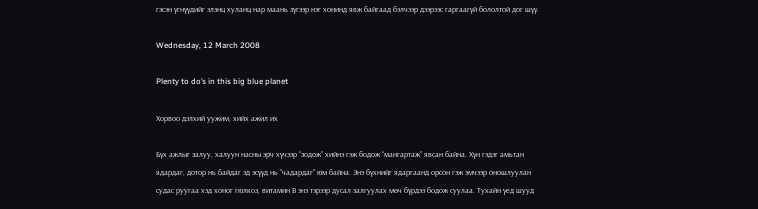гэсэн үгнүүдийг элэнц хуланц нар маань зүгээр нэг хонинд явж байгаад бэлчээр дээрээс гаргаагүй бололтой дог шүү.

Wednesday, 12 March 2008

Plenty to do’s in this big blue planet

Хорвоо дэлхий уужим, хийх ажил их

Бүх ажлыг залуу, халуун насны эрч хүчээр “зодож” хийнэ гэж бодож “мангартаж” явсан байна. Хүн гэдэг амьтан ядардаг, дотор нь байдаг эд эсүүд нь “чадардаг” юм байна. Энэ бүхнийг ядаргаанд орсон гэж эмчээр оношлуулан судас руугаа хэд хоног гюлкоз, витамин В энэ тэрээр дусал залгуулах мөч бүрдээ бодож суулаа. Тухайн үед шууд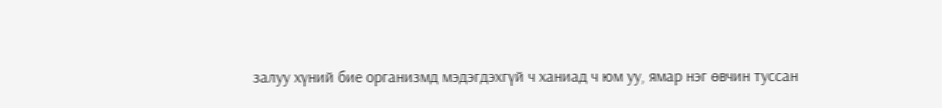залуу хүний бие организмд мэдэгдэхгүй ч ханиад ч юм уу, ямар нэг өвчин туссан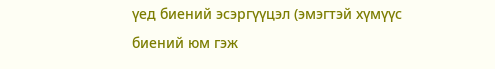үед биений эсэргүүцэл (эмэгтэй хүмүүс биений юм гэж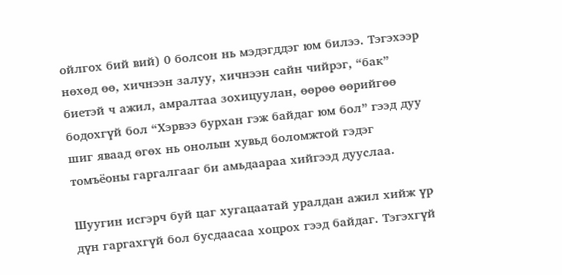ойлгох бий вий) 0 болсон нь мэдэгддэг юм билээ. Тэгэхээр нөхөд өө, хичнээн залуу, хичнээн сайн чийрэг, “бак” биетэй ч ажил, амралтаа зохицуулан, өөрөө өөрийгөө бодохгүй бол “Хэрвээ бурхан гэж байдаг юм бол” гээд дуу шиг яваад өгөх нь онолын хувьд боломжтой гэдэг томъёоны гаргалгааг би амьдаараа хийгээд дууслаа.

Шуугин исгэрч буй цаг хугацаатай уралдан ажил хийж үр дүн гаргахгүй бол бусдаасаа хоцрох гээд байдаг. Тэгэхгүй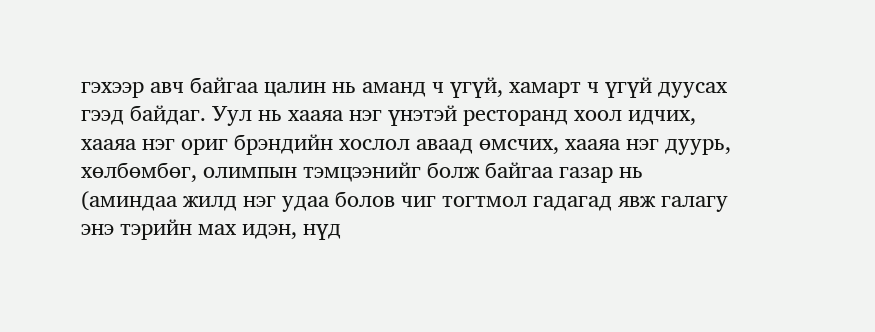гэхээр авч байгаа цалин нь аманд ч үгүй, хамарт ч үгүй дуусах гээд байдаг. Уул нь хааяа нэг үнэтэй ресторанд хоол идчих, хааяа нэг ориг брэндийн хослол аваад өмсчих, хааяа нэг дуурь, хөлбөмбөг, олимпын тэмцээнийг болж байгаа газар нь (аминдаа жилд нэг удаа болов чиг тогтмол гадагад явж галагу энэ тэрийн мах идэн, нүд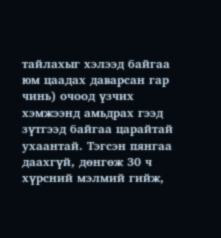тайлахыг хэлээд байгаа юм цаадах даварсан гар чинь) очоод үзчих хэмжээнд амьдрах гээд зүтгээд байгаа царайтай ухаантай. Тэгсэн пянгаа даахгүй, дөнгөж 30 ч хүрсний мэлмий гийж,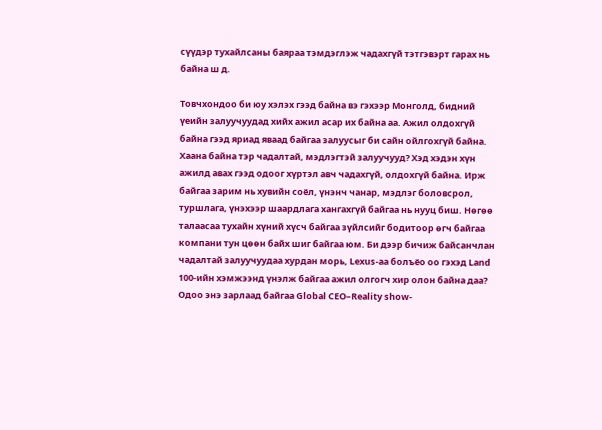сүүдэр тухайлсаны баяраа тэмдэглэж чадахгүй тэтгэвэрт гарах нь байна ш д.

Товчхондоо би юу хэлэх гээд байна вэ гэхээр Монголд, бидний үеийн залуучуудад хийх ажил асар их байна аа. Ажил олдохгүй байна гээд яриад яваад байгаа залуусыг би сайн ойлгохгүй байна. Хаана байна тэр чадалтай, мэдлэгтэй залуучууд? Хэд хэдэн хүн ажилд авах гээд одоог хүртэл авч чадахгүй, олдохгүй байна. Ирж байгаа зарим нь хувийн соёл, үнэнч чанар, мэдлэг боловсрол, туршлага, үнэхээр шаардлага хангахгүй байгаа нь нууц биш. Нөгөө талаасаа тухайн хүний хүсч байгаа зүйлсийг бодитоор өгч байгаа компани тун цөөн байх шиг байгаа юм. Би дээр бичиж байсанчлан чадалтай залуучуудаа хурдан морь, Lexus-аа болъёо оо гэхэд Land 100-ийн хэмжээнд үнэлж байгаа ажил олгогч хир олон байна даа? Одоо энэ зарлаад байгаа Global CEO–Reality show-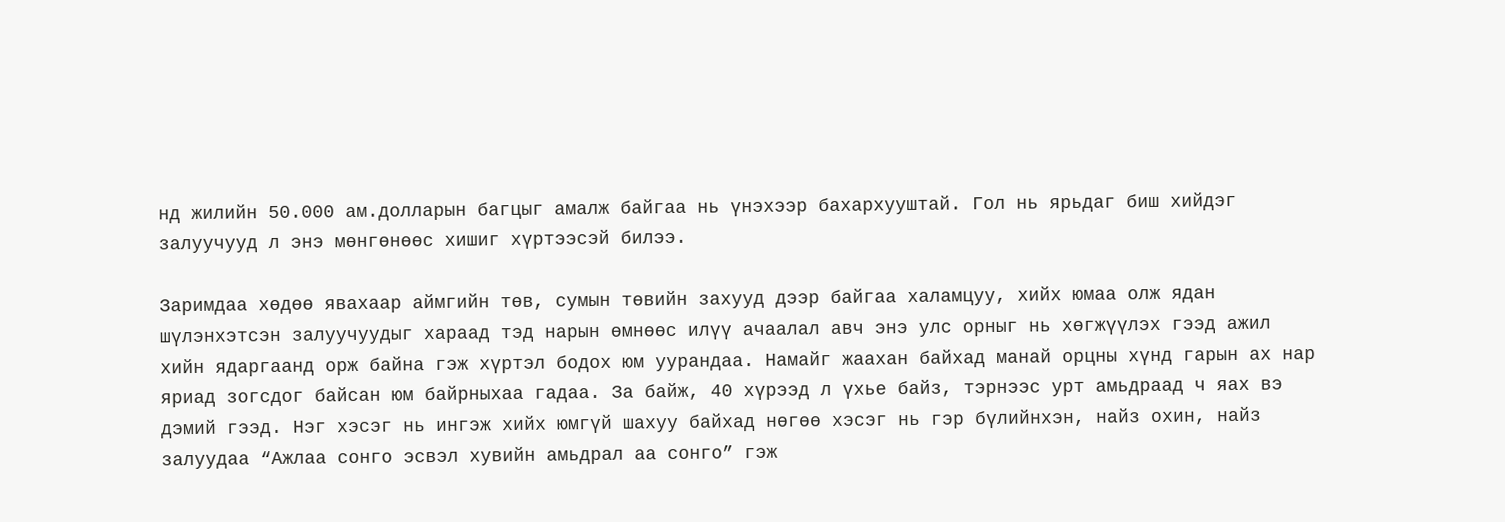нд жилийн 50.000 ам.долларын багцыг амалж байгаа нь үнэхээр бахархууштай. Гол нь ярьдаг биш хийдэг залуучууд л энэ мөнгөнөөс хишиг хүртээсэй билээ.

Заримдаа хөдөө явахаар аймгийн төв, сумын төвийн захууд дээр байгаа халамцуу, хийх юмаа олж ядан шүлэнхэтсэн залуучуудыг хараад тэд нарын өмнөөс илүү ачаалал авч энэ улс орныг нь хөгжүүлэх гээд ажил хийн ядаргаанд орж байна гэж хүртэл бодох юм уурандаа. Намайг жаахан байхад манай орцны хүнд гарын ах нар яриад зогсдог байсан юм байрныхаа гадаа. За байж, 40 хүрээд л үхье байз, тэрнээс урт амьдраад ч яах вэ дэмий гээд. Нэг хэсэг нь ингэж хийх юмгүй шахуу байхад нөгөө хэсэг нь гэр бүлийнхэн, найз охин, найз залуудаа “Ажлаа сонго эсвэл хувийн амьдрал аа сонго” гэж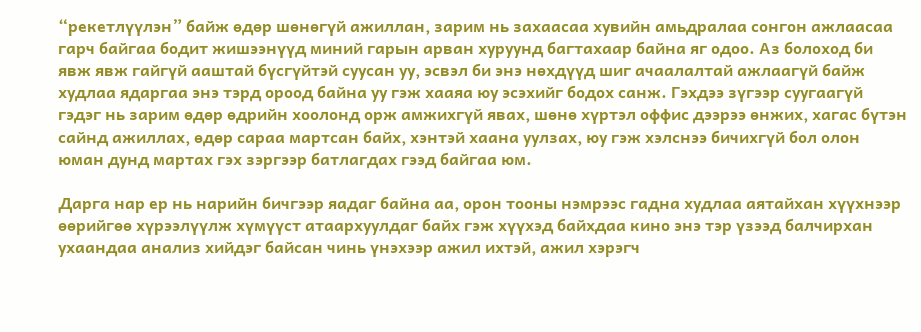“рекетлүүлэн” байж өдөр шөнөгүй ажиллан, зарим нь захаасаа хувийн амьдралаа сонгон ажлаасаа гарч байгаа бодит жишээнүүд миний гарын арван хуруунд багтахаар байна яг одоо. Аз болоход би явж явж гайгүй ааштай бүсгүйтэй суусан уу, эсвэл би энэ нөхдүүд шиг ачаалалтай ажлаагүй байж худлаа ядаргаа энэ тэрд ороод байна уу гэж хааяа юу эсэхийг бодох санж. Гэхдээ зүгээр суугаагүй гэдэг нь зарим өдөр өдрийн хоолонд орж амжихгүй явах, шөнө хүртэл оффис дээрээ өнжих, хагас бүтэн сайнд ажиллах, өдөр сараа мартсан байх, хэнтэй хаана уулзах, юу гэж хэлснээ бичихгүй бол олон юман дунд мартах гэх зэргээр батлагдах гээд байгаа юм.

Дарга нар ер нь нарийн бичгээр яадаг байна аа, орон тооны нэмрээс гадна худлаа аятайхан хүүхнээр өөрийгөө хүрээлүүлж хүмүүст атаархуулдаг байх гэж хүүхэд байхдаа кино энэ тэр үзээд балчирхан ухаандаа анализ хийдэг байсан чинь үнэхээр ажил ихтэй, ажил хэрэгч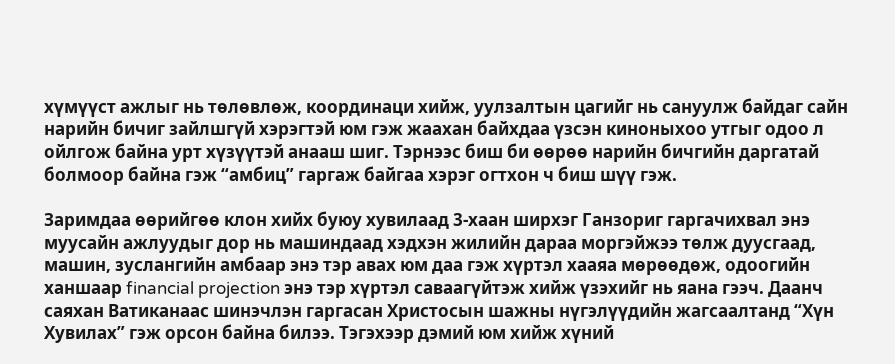хүмүүст ажлыг нь төлөвлөж, координаци хийж, уулзалтын цагийг нь сануулж байдаг сайн нарийн бичиг зайлшгүй хэрэгтэй юм гэж жаахан байхдаа үзсэн киноныхоо утгыг одоо л ойлгож байна урт хүзүүтэй анааш шиг. Тэрнээс биш би өөрөө нарийн бичгийн даргатай болмоор байна гэж “амбиц” гаргаж байгаа хэрэг огтхон ч биш шүү гэж.

Заримдаа өөрийгөө клон хийх буюу хувилаад 3-хаан ширхэг Ганзориг гаргачихвал энэ муусайн ажлуудыг дор нь машиндаад хэдхэн жилийн дараа моргэйжээ төлж дуусгаад, машин, зуслангийн амбаар энэ тэр авах юм даа гэж хүртэл хааяа мөрөөдөж, одоогийн ханшаар financial projection энэ тэр хүртэл саваагүйтэж хийж үзэхийг нь яана гээч. Даанч саяхан Ватиканаас шинэчлэн гаргасан Христосын шажны нүгэлүүдийн жагсаалтанд “Хүн Хувилах” гэж орсон байна билээ. Тэгэхээр дэмий юм хийж хүний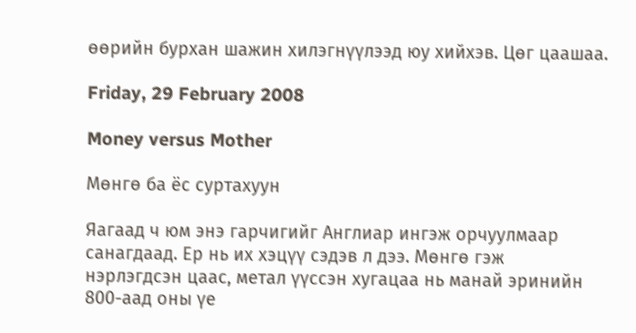өөрийн бурхан шажин хилэгнүүлээд юу хийхэв. Цөг цаашаа.

Friday, 29 February 2008

Money versus Mother

Мөнгө ба ёс суртахуун

Яагаад ч юм энэ гарчигийг Англиар ингэж орчуулмаар санагдаад. Ер нь их хэцүү сэдэв л дээ. Мөнгө гэж нэрлэгдсэн цаас, метал үүссэн хугацаа нь манай эринийн 800-аад оны үе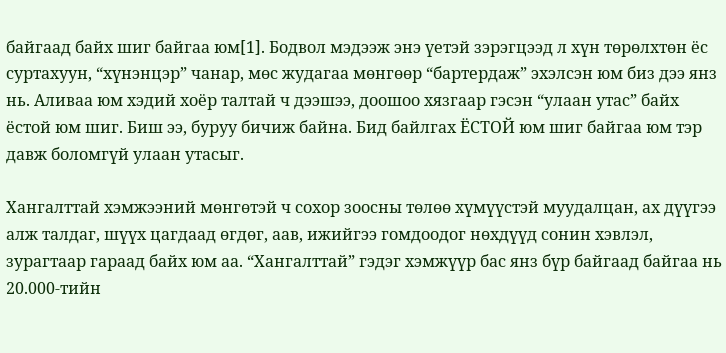байгаад байх шиг байгаа юм[1]. Бодвол мэдээж энэ үетэй зэрэгцээд л хүн төрөлхтөн ёс суртахуун, “хүнэнцэр” чанар, мөс жудагаа мөнгөөр “бартердаж” эхэлсэн юм биз дээ янз нь. Аливаа юм хэдий хоёр талтай ч дээшээ, доошоо хязгаар гэсэн “улаан утас” байх ёстой юм шиг. Биш ээ, буруу бичиж байна. Бид байлгах ЁСТОЙ юм шиг байгаа юм тэр давж боломгүй улаан утасыг.

Хангалттай хэмжээний мөнгөтэй ч сохор зоосны төлөө хүмүүстэй муудалцан, ах дүүгээ алж талдаг, шүүх цагдаад өгдөг, аав, ижийгээ гомдоодог нөхдүүд сонин хэвлэл, зурагтаар гараад байх юм аа. “Хангалттай” гэдэг хэмжүүр бас янз бүр байгаад байгаа нь 20.000-тийн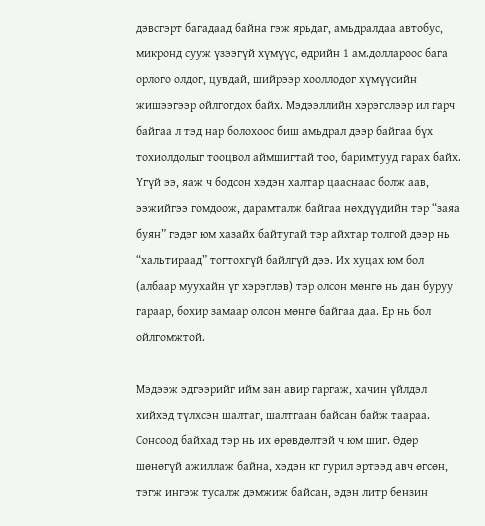дэвсгэрт багадаад байна гэж ярьдаг, амьдралдаа автобус, микронд сууж үзээгүй хүмүүс, өдрийн 1 ам.доллароос бага орлого олдог, цувдай, шийрээр хооллодог хүмүүсийн жишээгээр ойлгогдох байх. Мэдээллийн хэрэгслээр ил гарч байгаа л тэд нар болохоос биш амьдрал дээр байгаа бүх тохиолдолыг тооцвол аймшигтай тоо, баримтууд гарах байх. Үгүй ээ, яаж ч бодсон хэдэн халтар цааснаас болж аав, ээжийгээ гомдоож, дарамталж байгаа нөхдүүдийн тэр “заяа буян” гэдэг юм хазайх байтугай тэр айхтар толгой дээр нь “хальтираад” тогтохгүй байлгүй дээ. Их хуцах юм бол (албаар муухайн үг хэрэглэв) тэр олсон мөнгө нь дан буруу гараар, бохир замаар олсон мөнгө байгаа даа. Ер нь бол ойлгомжтой.

Мэдээж эдгээрийг ийм зан авир гаргаж, хачин үйлдэл хийхэд түлхсэн шалтаг, шалтгаан байсан байж таараа. Сонсоод байхад тэр нь их өрөвдөлтэй ч юм шиг. Өдөр шөнөгүй ажиллаж байна, хэдэн кг гурил эртээд авч өгсөн, тэгж ингэж тусалж дэмжиж байсан, эдэн литр бензин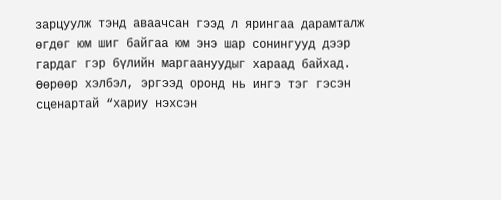зарцуулж тэнд аваачсан гээд л ярингаа дарамталж өгдөг юм шиг байгаа юм энэ шар сонингууд дээр гардаг гэр бүлийн маргаануудыг хараад байхад. Өөрөөр хэлбэл, эргээд оронд нь ингэ тэг гэсэн сценартай “хариу нэхсэн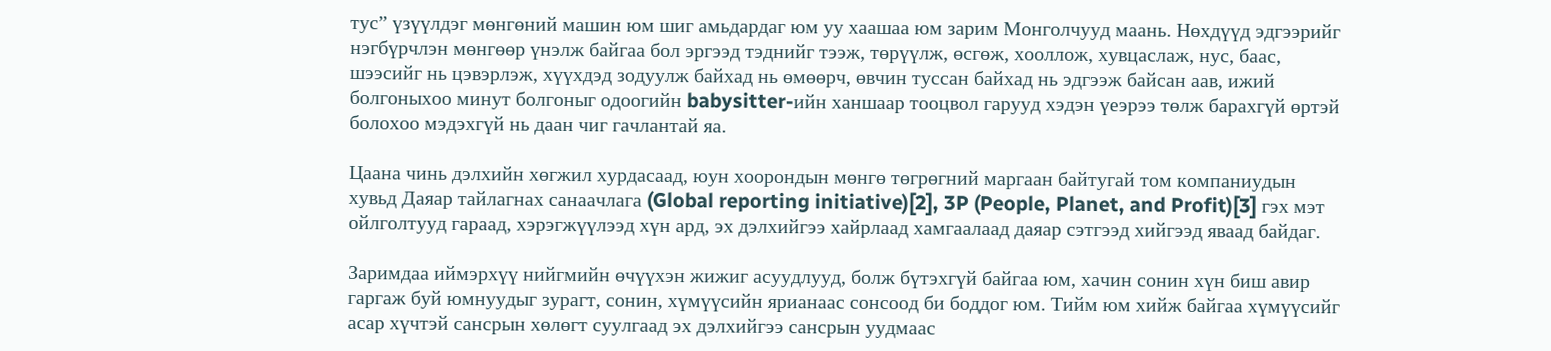тус” үзүүлдэг мөнгөний машин юм шиг амьдардаг юм уу хаашаа юм зарим Монголчууд маань. Нөхдүүд эдгээрийг нэгбүрчлэн мөнгөөр үнэлж байгаа бол эргээд тэднийг тээж, төрүүлж, өсгөж, хооллож, хувцаслаж, нус, баас, шээсийг нь цэвэрлэж, хүүхдэд зодуулж байхад нь өмөөрч, өвчин туссан байхад нь эдгээж байсан аав, ижий болгоныхоо минут болгоныг одоогийн babysitter-ийн ханшаар тооцвол гарууд хэдэн үеэрээ төлж барахгүй өртэй болохоо мэдэхгүй нь даан чиг гачлантай яа.

Цаана чинь дэлхийн хөгжил хурдасаад, юун хоорондын мөнгө төгрөгний маргаан байтугай том компаниудын хувьд Даяар тайлагнах санаачлага (Global reporting initiative)[2], 3P (People, Planet, and Profit)[3] гэх мэт ойлголтууд гараад, хэрэгжүүлээд хүн ард, эх дэлхийгээ хайрлаад хамгаалаад даяар сэтгээд хийгээд яваад байдаг.

Заримдаа иймэрхүү нийгмийн өчүүхэн жижиг асуудлууд, болж бүтэхгүй байгаа юм, хачин сонин хүн биш авир гаргаж буй юмнуудыг зурагт, сонин, хүмүүсийн ярианаас сонсоод би боддог юм. Тийм юм хийж байгаа хүмүүсийг асар хүчтэй сансрын хөлөгт суулгаад эх дэлхийгээ сансрын уудмаас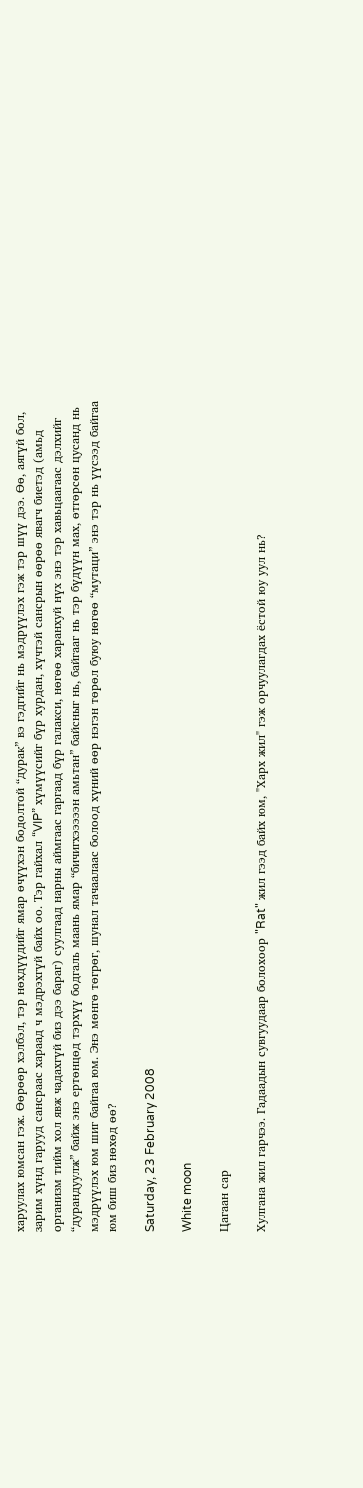харуулах юмсан гэж. Өөрөөр хэлбэл, тэр нөхдүүдийг ямар өчүүхэн бодолтой “дурак” вэ гэдгийг нь мэдрүүлэх гэж тэр шүү дээ. Өө, аягүй бол, зарим хүнд гарууд сансраас хараад ч мэдрэхгүй байх оо. Тэр гайхал “VIP” хүмүүсийг бүр хурдан, хүчтэй сансрын өөрөө явагч биетэд (амьд организм тийм хол явж чадахгүй биз дээ бараг) суулгаад нарны аймгаас гаргаад бүр галакси, нөгөө харанхуй нүх энэ тэр хавьцаагаас дэлхийг “дурандуулж” байж энэ ертөнцөд тэрхүү бодгаль маань ямар “бичигхэээээн амьтан” байсныг нь, байгааг нь тэр бүдүүн мах, өтгөрсөн цусанд нь мэдрүүлэх юм шиг байгаа юм. Энэ мөнгө төгрөг, шунал тачаалаас болоод хүний өөр нэгэн төрөл буюу нөгөө “мутаци” энэ тэр нь үүсээд байгаа юм биш биз нөхөд өө?

Saturday, 23 February 2008

White moon

Цагаан сар

Хулгана жил гарчээ. Гадаадын сувгуудаар болохоор "Rat" жил гээд байх юм, "Харх жил" гэж орчуулагдах ёстой юу уул нь?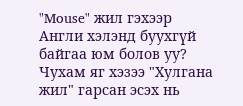"Mouse" жил гэхээр Англи хэлэнд буухгүй байгаа юм болов уу? Чухам яг хэзээ "Хулгана жил" гарсан эсэх нь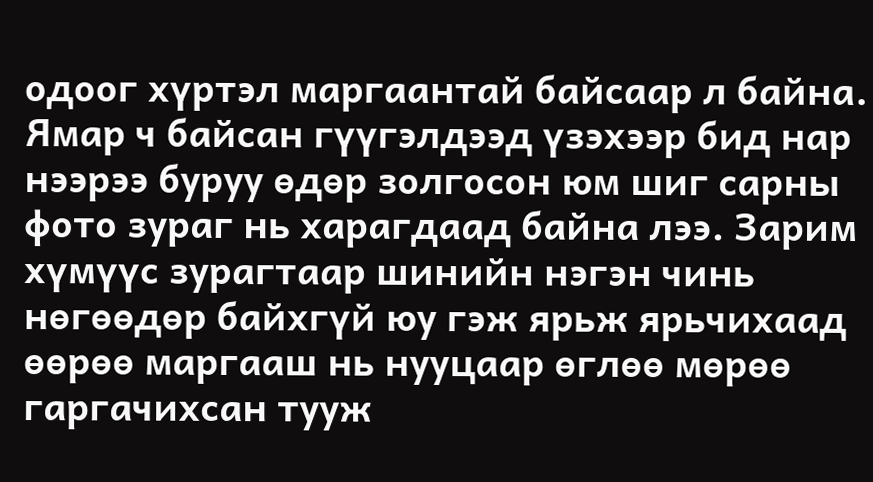одоог хүртэл маргаантай байсаар л байна. Ямар ч байсан гүүгэлдээд үзэхээр бид нар нээрээ буруу өдөр золгосон юм шиг сарны фото зураг нь харагдаад байна лээ. Зарим хүмүүс зурагтаар шинийн нэгэн чинь нөгөөдөр байхгүй юу гэж ярьж ярьчихаад өөрөө маргааш нь нууцаар өглөө мөрөө гаргачихсан тууж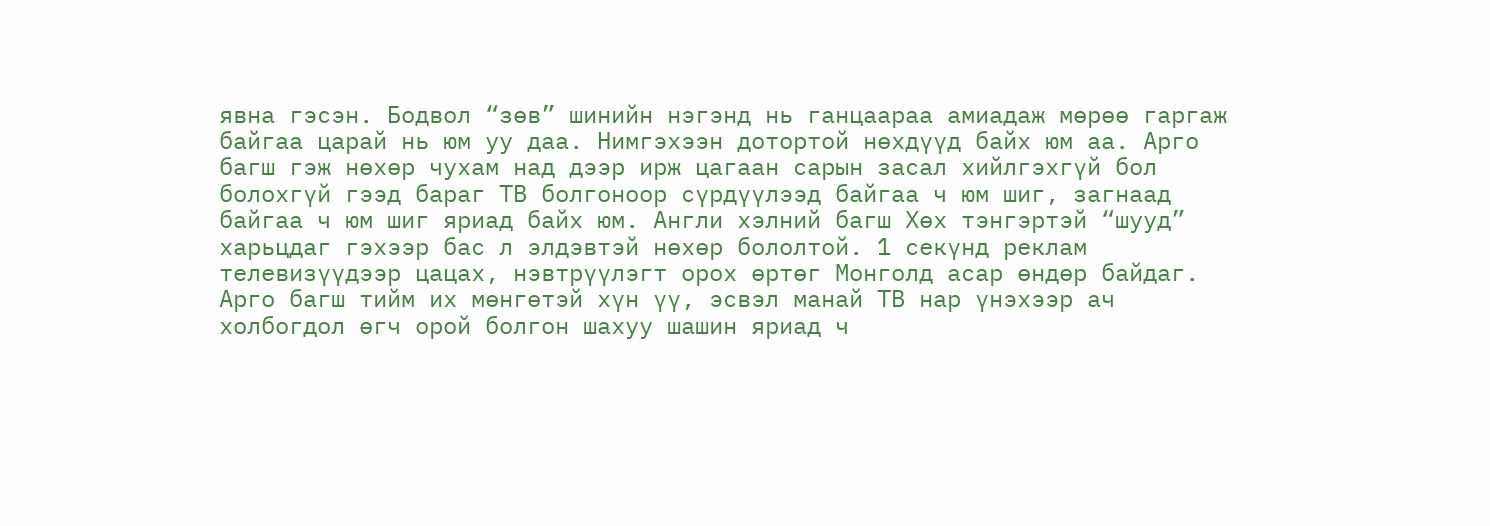явна гэсэн. Бодвол “зөв” шинийн нэгэнд нь ганцаараа амиадаж мөрөө гаргаж байгаа царай нь юм уу даа. Нимгэхээн дотортой нөхдүүд байх юм аа. Арго багш гэж нөхөр чухам над дээр ирж цагаан сарын засал хийлгэхгүй бол болохгүй гээд бараг ТВ болгоноор сүрдүүлээд байгаа ч юм шиг, загнаад байгаа ч юм шиг яриад байх юм. Англи хэлний багш Хөх тэнгэртэй “шууд” харьцдаг гэхээр бас л элдэвтэй нөхөр бололтой. 1 секүнд реклам телевизүүдээр цацах, нэвтрүүлэгт орох өртөг Монголд асар өндөр байдаг. Арго багш тийм их мөнгөтэй хүн үү, эсвэл манай ТВ нар үнэхээр ач холбогдол өгч орой болгон шахуу шашин яриад ч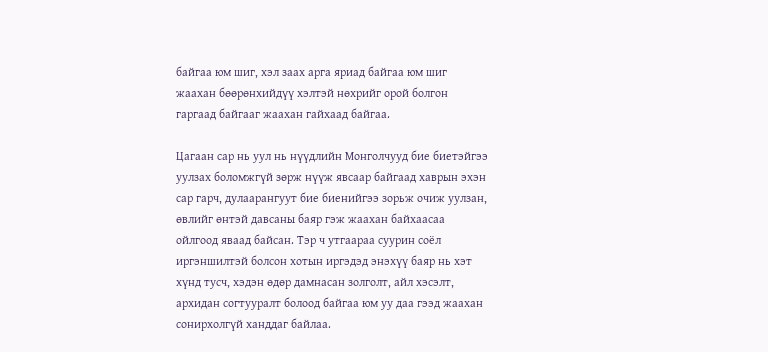байгаа юм шиг, хэл заах арга яриад байгаа юм шиг жаахан бөөрөнхийдүү хэлтэй нөхрийг орой болгон гаргаад байгааг жаахан гайхаад байгаа.

Цагаан сар нь уул нь нүүдлийн Монголчууд бие биетэйгээ уулзах боломжгүй зөрж нүүж явсаар байгаад хаврын эхэн сар гарч, дулаарангуут бие биенийгээ зорьж очиж уулзан, өвлийг өнтэй давсаны баяр гэж жаахан байхаасаа ойлгоод яваад байсан. Тэр ч утгаараа суурин соёл иргэншилтэй болсон хотын иргэдэд энэхүү баяр нь хэт хүнд тусч, хэдэн өдөр дамнасан золголт, айл хэсэлт, архидан согтууралт болоод байгаа юм уу даа гээд жаахан сонирхолгүй ханддаг байлаа.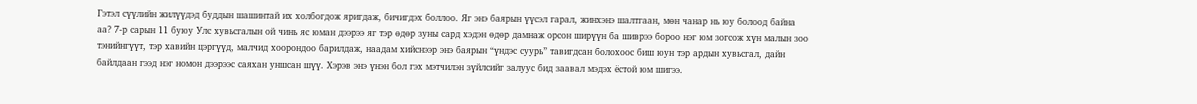Гэтэл сүүлийн жилүүдэд буддын шашинтай их холбогдож яригдаж, бичигдэх боллоо. Яг энэ баярын үүсэл гарал, жинхэнэ шалтгаан, мөн чанар нь юу болоод байна аа? 7-р сарын 11 буюу Улс хувьсгалын ой чинь яс юман дээрээ яг тэр өдөр зуны сард хэдэн өдөр дамнаж орсон ширүүн ба шиврээ бороо нэг юм зогсож хүн малын зоо тэнийнгүүт, тэр хавийн цэргүүд, малчид хоорондоо барилдаж, наадам хийснээр энэ баярын “үндэс суурь” тавигдсан болохоос биш юун тэр ардын хувьсгал, дайн байлдаан гээд нэг номон дээрээс саяхан уншсан шүү. Хэрэв энэ үнэн бол гэх мэтчилэн зүйлсийг залуус бид заавал мэдэх ёстой юм шигээ.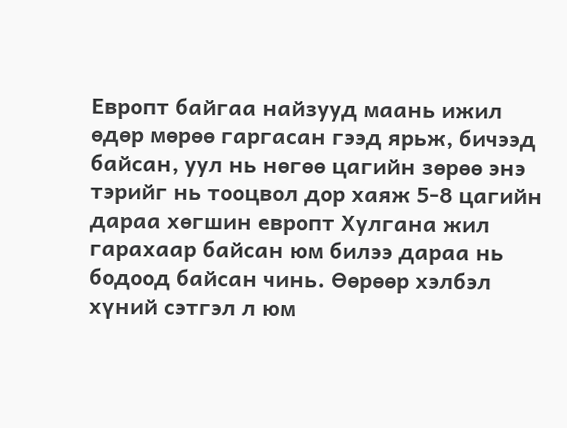Европт байгаа найзууд маань ижил өдөр мөрөө гаргасан гээд ярьж, бичээд байсан, уул нь нөгөө цагийн зөрөө энэ тэрийг нь тооцвол дор хаяж 5-8 цагийн дараа хөгшин европт Хулгана жил гарахаар байсан юм билээ дараа нь бодоод байсан чинь. Өөрөөр хэлбэл хүний сэтгэл л юм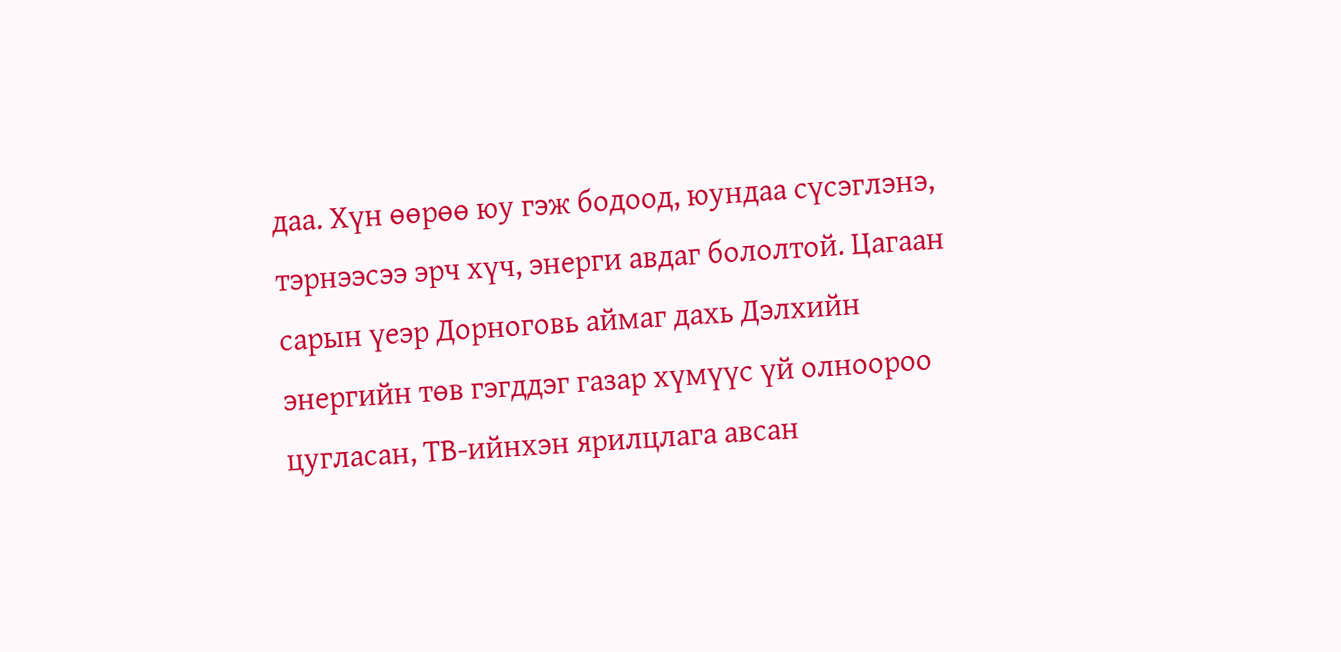даа. Хүн өөрөө юу гэж бодоод, юундаа сүсэглэнэ, тэрнээсээ эрч хүч, энерги авдаг бололтой. Цагаан сарын үеэр Дорноговь аймаг дахь Дэлхийн энергийн төв гэгддэг газар хүмүүс үй олноороо цугласан, ТВ-ийнхэн ярилцлага авсан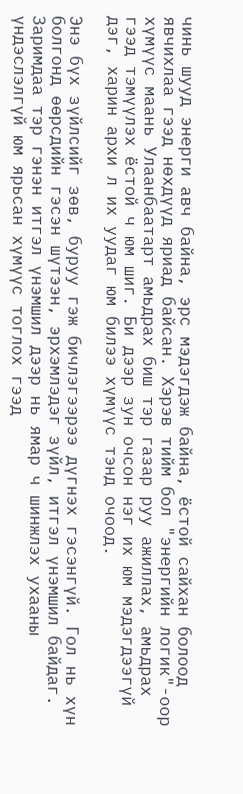чинь шууд энерги авч байна, эрс мэдэгдэж байна, ёстой сайхан болоод явчихлаа гээд нөхдүүд яриад байсан. Хэрэв тийм бол "энергийн логик"-оор хүмүүс маань Улаанбаатарт амьдрах биш тэр газар руу ажиллах, амьдрах гээд тэмүүлэх ёстой ч юм шиг. Би дээр зун очсон нэг их юм мэдэгдээгүй дэг, харин архи л их уудаг юм билээ хүмүүс тэнд очоод.

Энэ бүх зүйлсийг зөв, буруу гэж бичлэгээрээ дүгнэх гэсэнгүй. Гол нь хүн болгонд өөрсдийн гэсэн шүтээн, эрхэмлэдэг зүйл, итгэл үнэмшил байдаг. Заримдаа тэр гэнэн итгэл үнэмшил дээр нь ямар ч шинжлэх ухааны үндэслэлгүй юм ярьсан хүмүүс тоглох гээд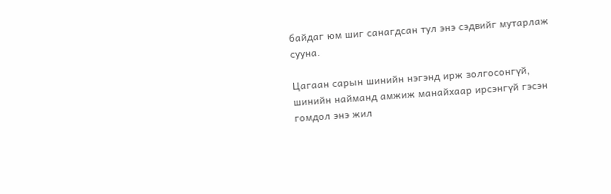байдаг юм шиг санагдсан тул энэ сэдвийг мутарлаж сууна.

Цагаан сарын шинийн нэгэнд ирж золгосонгүй, шинийн найманд амжиж манайхаар ирсэнгүй гэсэн гомдол энэ жил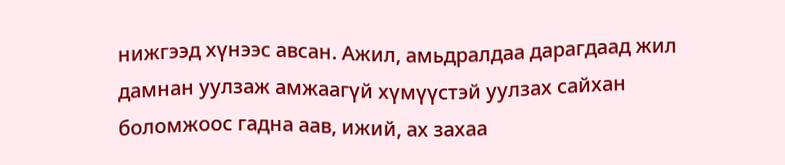нижгээд хүнээс авсан. Ажил, амьдралдаа дарагдаад жил дамнан уулзаж амжаагүй хүмүүстэй уулзах сайхан боломжоос гадна аав, ижий, ах захаа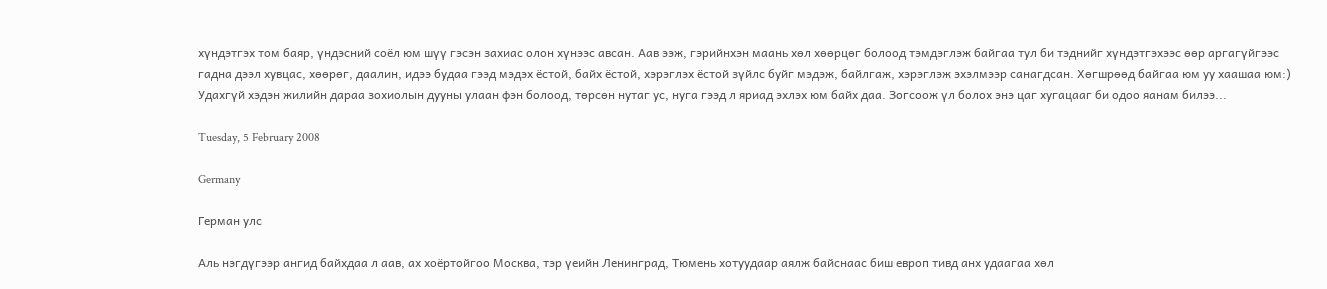хүндэтгэх том баяр, үндэсний соёл юм шүү гэсэн захиас олон хүнээс авсан. Аав ээж, гэрийнхэн маань хөл хөөрцөг болоод тэмдэглэж байгаа тул би тэднийг хүндэтгэхээс өөр аргагүйгээс гадна дээл хувцас, хөөрөг, даалин, идээ будаа гээд мэдэх ёстой, байх ёстой, хэрэглэх ёстой зүйлс буйг мэдэж, байлгаж, хэрэглэж эхэлмээр санагдсан. Хөгшрөөд байгаа юм уу хаашаа юм:) Удахгүй хэдэн жилийн дараа зохиолын дууны улаан фэн болоод, төрсөн нутаг ус, нуга гээд л яриад эхлэх юм байх даа. Зогсоож үл болох энэ цаг хугацааг би одоо яанам билээ...

Tuesday, 5 February 2008

Germany

Герман улс

Аль нэгдүгээр ангид байхдаа л аав, ах хоёртойгоо Москва, тэр үеийн Ленинград, Тюмень хотуудаар аялж байснаас биш европ тивд анх удаагаа хөл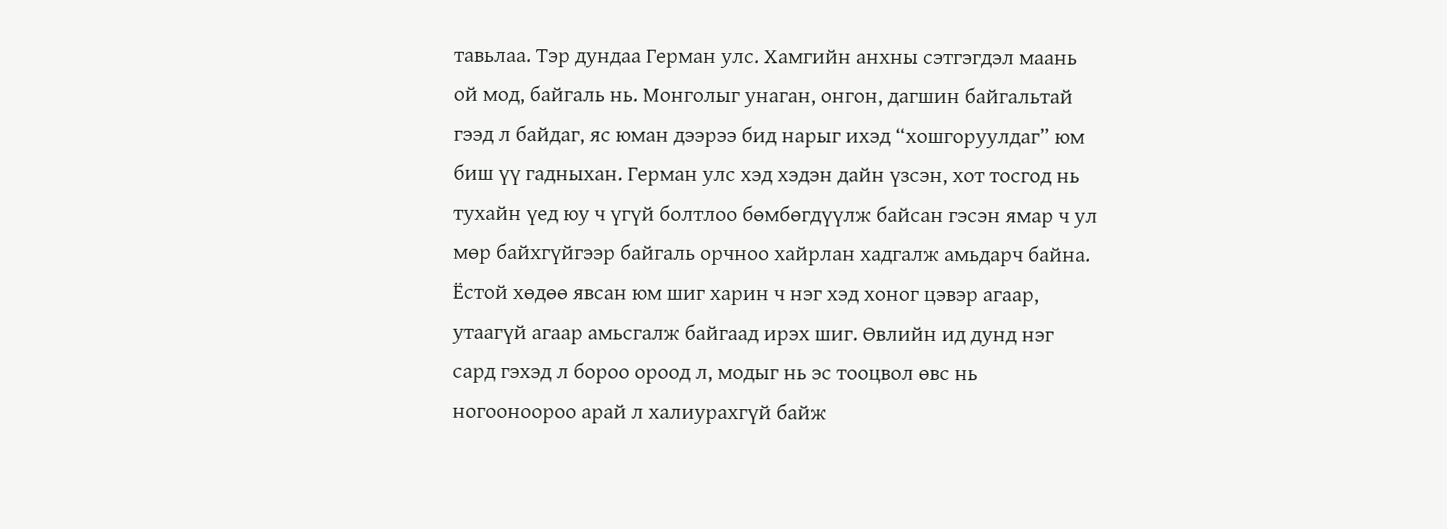тавьлаа. Тэр дундаа Герман улс. Хамгийн анхны сэтгэгдэл маань ой мод, байгаль нь. Монголыг унаган, онгон, дагшин байгальтай гээд л байдаг, яс юман дээрээ бид нарыг ихэд “хошгоруулдаг” юм биш үү гадныхан. Герман улс хэд хэдэн дайн үзсэн, хот тосгод нь тухайн үед юу ч үгүй болтлоо бөмбөгдүүлж байсан гэсэн ямар ч ул мөр байхгүйгээр байгаль орчноо хайрлан хадгалж амьдарч байна. Ёстой хөдөө явсан юм шиг харин ч нэг хэд хоног цэвэр агаар, утаагүй агаар амьсгалж байгаад ирэх шиг. Өвлийн ид дунд нэг сард гэхэд л бороо ороод л, модыг нь эс тооцвол өвс нь ногооноороо арай л халиурахгүй байж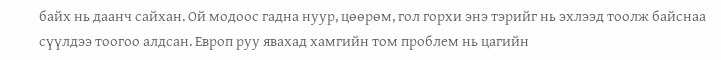байх нь даанч сайхан. Ой модоос гадна нуур, цөөрөм, гол горхи энэ тэрийг нь эхлээд тоолж байснаа сүүлдээ тоогоо алдсан. Европ руу явахад хамгийн том проблем нь цагийн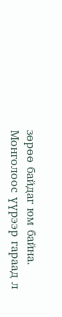зөрөө байдаг юм байна. Монголоос үүрээр гараад л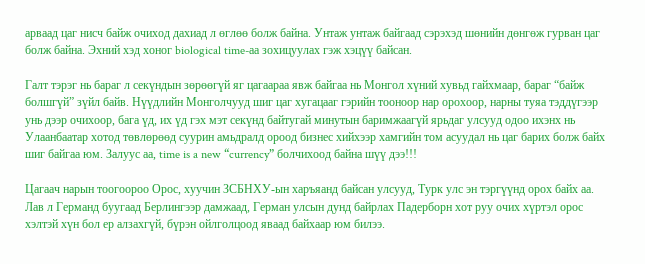арваад цаг нисч байж очиход дахиад л өглөө болж байна. Унтаж унтаж байгаад сэрэхэд шөнийн дөнгөж гурван цаг болж байна. Эхний хэд хоног biological time-аа зохицуулах гэж хэцүү байсан.

Галт тэрэг нь бараг л секүндын зөрөөгүй яг цагаараа явж байгаа нь Монгол хүний хувьд гайхмаар, бараг “байж болшгүй” зүйл байв. Нүүдлийн Монголчууд шиг цаг хугацааг гэрийн тооноор нар орохоор, нарны туяа тэддүгээр унь дээр очихоор, бага үд, их үд гэх мэт секүнд байтугай минутын баримжаагүй ярьдаг улсууд одоо ихэнх нь Улаанбаатар хотод төвлөрөөд суурин амьдралд ороод бизнес хийхээр хамгийн том асуудал нь цаг барих болж байх шиг байгаа юм. Залуус аа, time is a new “currency” болчихоод байна шүү дээ!!!

Цагаач нарын тоогоороо Орос, хуучин ЗСБНХУ-ын харъяанд байсан улсууд, Турк улс эн тэргүүнд орох байх аа. Лав л Германд буугаад Берлингээр дамжаад, Герман улсын дунд байрлах Падерборн хот руу очих хүртэл орос хэлтэй хүн бол ер алзахгүй, бүрэн ойлголцоод яваад байхаар юм билээ.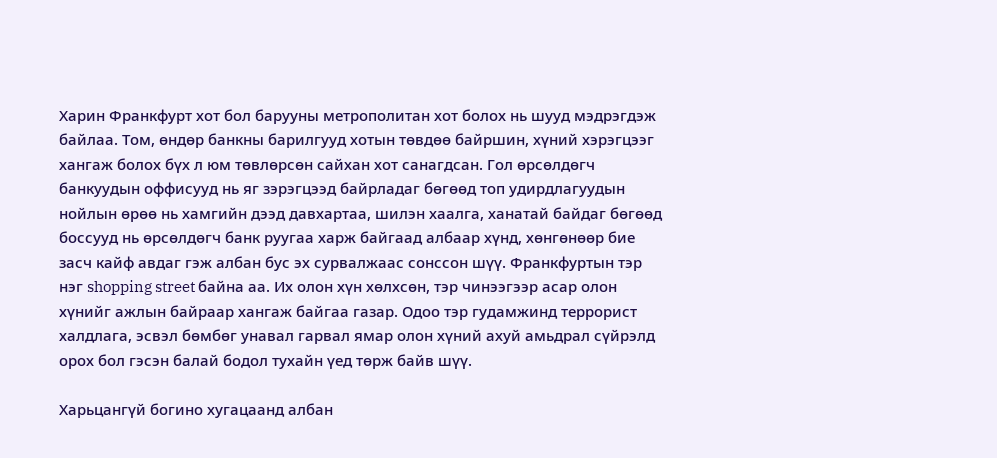Харин Франкфурт хот бол барууны метрополитан хот болох нь шууд мэдрэгдэж байлаа. Том, өндөр банкны барилгууд хотын төвдөө байршин, хүний хэрэгцээг хангаж болох бүх л юм төвлөрсөн сайхан хот санагдсан. Гол өрсөлдөгч банкуудын оффисууд нь яг зэрэгцээд байрладаг бөгөөд топ удирдлагуудын нойлын өрөө нь хамгийн дээд давхартаа, шилэн хаалга, ханатай байдаг бөгөөд боссууд нь өрсөлдөгч банк руугаа харж байгаад албаар хүнд, хөнгөнөөр бие засч кайф авдаг гэж албан бус эх сурвалжаас сонссон шүү. Франкфуртын тэр нэг shopping street байна аа. Их олон хүн хөлхсөн, тэр чинээгээр асар олон хүнийг ажлын байраар хангаж байгаа газар. Одоо тэр гудамжинд террорист халдлага, эсвэл бөмбөг унавал гарвал ямар олон хүний ахуй амьдрал сүйрэлд орох бол гэсэн балай бодол тухайн үед төрж байв шүү.

Харьцангүй богино хугацаанд албан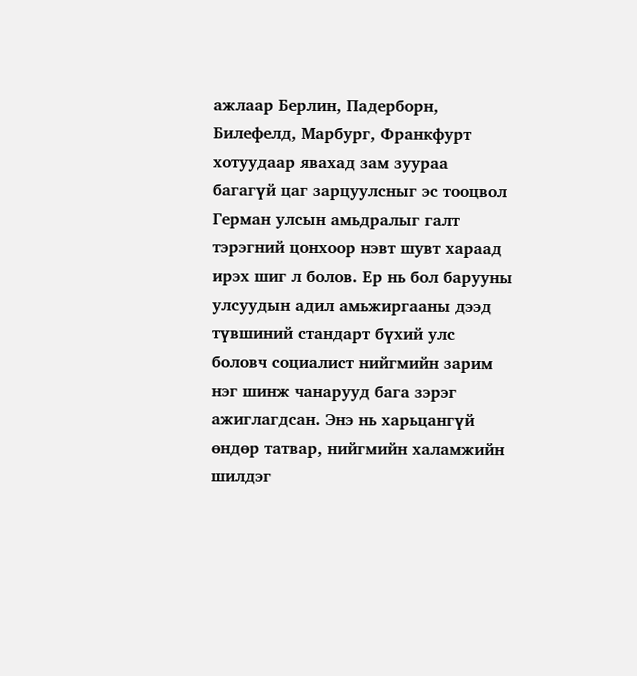ажлаар Берлин, Падерборн, Билефелд, Марбург, Франкфурт хотуудаар явахад зам зуураа багагүй цаг зарцуулсныг эс тооцвол Герман улсын амьдралыг галт тэрэгний цонхоор нэвт шувт хараад ирэх шиг л болов. Ер нь бол барууны улсуудын адил амьжиргааны дээд түвшиний стандарт бүхий улс боловч социалист нийгмийн зарим нэг шинж чанарууд бага зэрэг ажиглагдсан. Энэ нь харьцангүй өндөр татвар, нийгмийн халамжийн шилдэг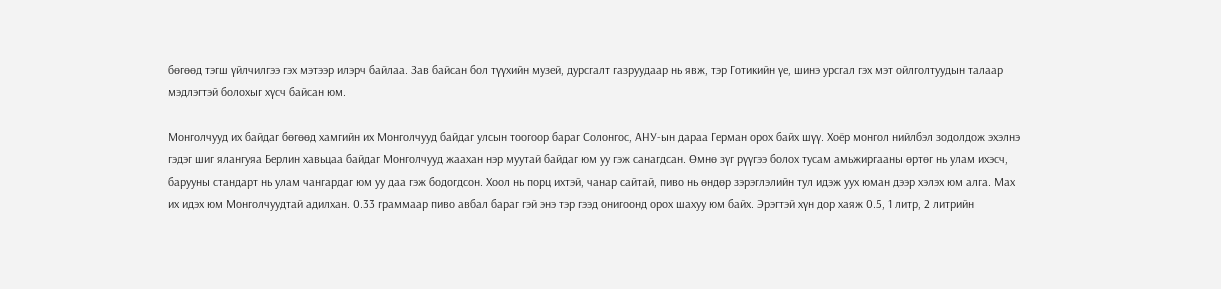бөгөөд тэгш үйлчилгээ гэх мэтээр илэрч байлаа. Зав байсан бол түүхийн музей, дурсгалт газруудаар нь явж, тэр Готикийн үе, шинэ урсгал гэх мэт ойлголтуудын талаар мэдлэгтэй болохыг хүсч байсан юм.

Монголчууд их байдаг бөгөөд хамгийн их Монголчууд байдаг улсын тоогоор бараг Солонгос, АНУ-ын дараа Герман орох байх шүү. Хоёр монгол нийлбэл зодолдож эхэлнэ гэдэг шиг ялангуяа Берлин хавьцаа байдаг Монголчууд жаахан нэр муутай байдаг юм уу гэж санагдсан. Өмнө зүг рүүгээ болох тусам амьжиргааны өртөг нь улам ихэсч, барууны стандарт нь улам чангардаг юм уу даа гэж бодогдсон. Хоол нь порц ихтэй, чанар сайтай, пиво нь өндөр зэрэглэлийн тул идэж уух юман дээр хэлэх юм алга. Мах их идэх юм Монголчуудтай адилхан. 0.33 граммаар пиво авбал бараг гэй энэ тэр гээд онигоонд орох шахуу юм байх. Эрэгтэй хүн дор хаяж 0.5, 1 литр, 2 литрийн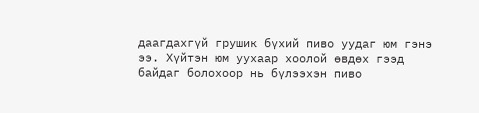даагдахгүй грушик бүхий пиво уудаг юм гэнэ ээ. Хүйтэн юм уухаар хоолой өвдөх гээд байдаг болохоор нь бүлээхэн пиво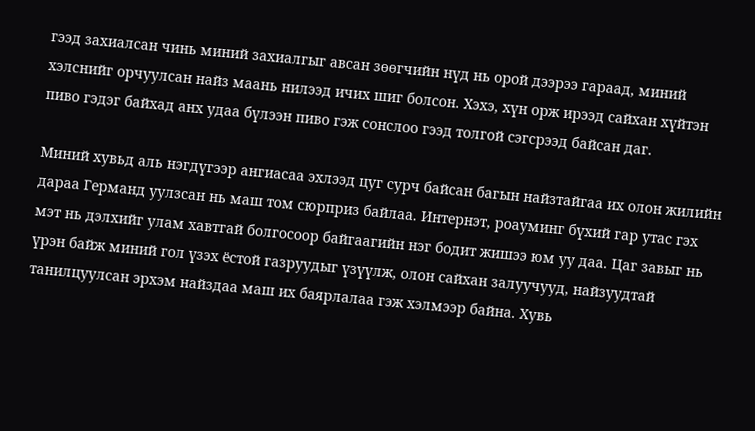гээд захиалсан чинь миний захиалгыг авсан зөөгчийн нүд нь орой дээрээ гараад, миний хэлснийг орчуулсан найз маань нилээд ичих шиг болсон. Хэхэ, хүн орж ирээд сайхан хүйтэн пиво гэдэг байхад анх удаа бүлээн пиво гэж сонслоо гээд толгой сэгсрээд байсан даг.

Миний хувьд аль нэгдүгээр ангиасаа эхлээд цуг сурч байсан багын найзтайгаа их олон жилийн дараа Германд уулзсан нь маш том сюрприз байлаа. Интернэт, роауминг бүхий гар утас гэх мэт нь дэлхийг улам хавтгай болгосоор байгаагийн нэг бодит жишээ юм уу даа. Цаг завыг нь үрэн байж миний гол үзэх ёстой газруудыг үзүүлж, олон сайхан залуучууд, найзуудтай танилцуулсан эрхэм найздаа маш их баярлалаа гэж хэлмээр байна. Хувь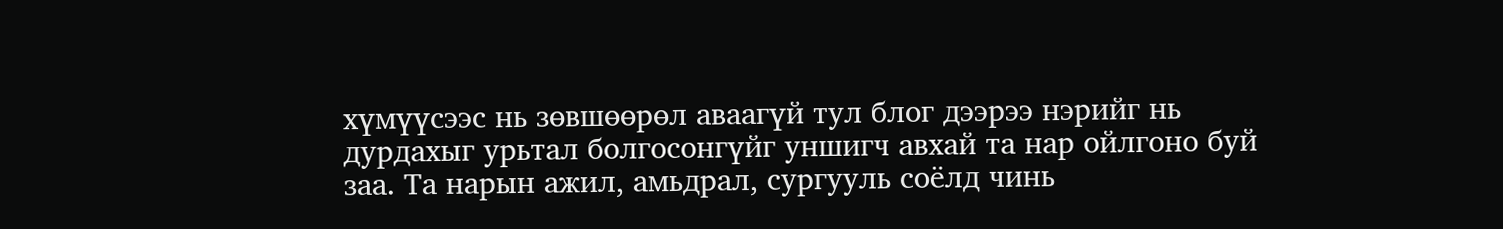хүмүүсээс нь зөвшөөрөл аваагүй тул блог дээрээ нэрийг нь дурдахыг урьтал болгосонгүйг уншигч авхай та нар ойлгоно буй заа. Та нарын ажил, амьдрал, сургууль соёлд чинь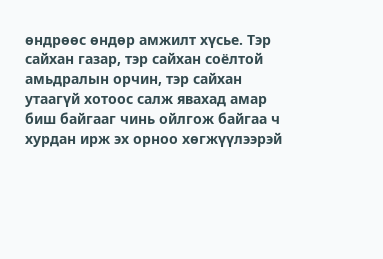өндрөөс өндөр амжилт хүсье. Тэр сайхан газар, тэр сайхан соёлтой амьдралын орчин, тэр сайхан утаагүй хотоос салж явахад амар биш байгааг чинь ойлгож байгаа ч хурдан ирж эх орноо хөгжүүлээрэй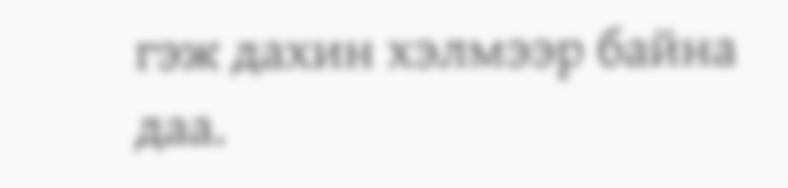гэж дахин хэлмээр байна даа.